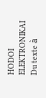HODOI ELEKTRONIKAI
Du texte à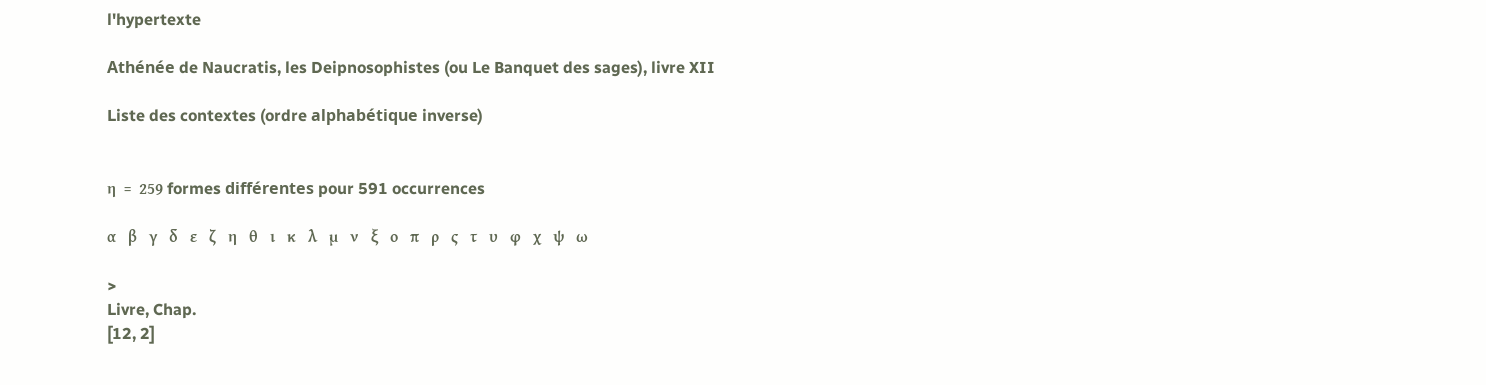l'hypertexte

Athénée de Naucratis, les Deipnosophistes (ou Le Banquet des sages), livre XII

Liste des contextes (ordre alphabétique inverse)


η  =  259 formes différentes pour 591 occurrences

α   β   γ   δ   ε   ζ   η   θ   ι   κ   λ   μ   ν   ξ   ο   π   ρ   ς   τ   υ   φ   χ   ψ   ω

>
Livre, Chap.
[12, 2]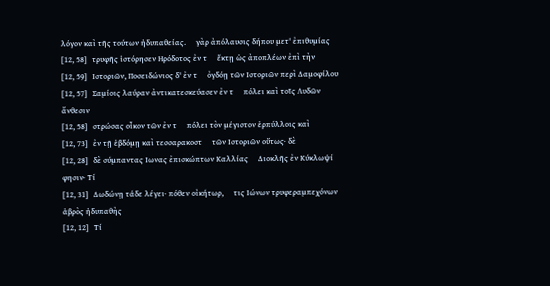λόγον καὶ τῆς τούτων ἡδυπαθείας.     γὰρ ἀπόλαυσις δήπου μετ' ἐπιθυμίας
[12, 58]   τρυφῆς ἱστόρησεν Ηρόδοτος ἐν τ     ἕκτῃ ὡς ἀποπλέων ἐπὶ τὴν
[12, 59]   Ιστοριῶν, Ποσειδώνιος δ' ἐν τ     ὀγδόῃ τῶν Ιστοριῶν περὶ Δαμοφίλου
[12, 57]   Σαμίοις λαύραν ἀντικατεσκεύασεν ἐν τ     πόλει καὶ τοῖς Λυδῶν ἄνθεσιν
[12, 58]   στρώσας οἶκον τῶν ἐν τ     πόλει τὸν μέγιστον ἑρπύλλοις καὶ
[12, 73]   ἐν τῇ ἑβδόμῃ καὶ τεσσαρακοστ     τῶν Ιστοριῶν οὕτως· δὲ
[12, 28]   δὲ σύμπαντας Ιωνας ἐπισκώπτων Καλλίας     Διοκλῆς ἐν Κύκλωψί φησιν· Τί
[12, 31]   Δωδώνῃ τάδε λέγει· πόθεν οἰκήτωρ,     τις Ιώνων τρυφεραμπεχόνων ἁβρὸς ἡδυπαθὴς
[12, 12]   Τί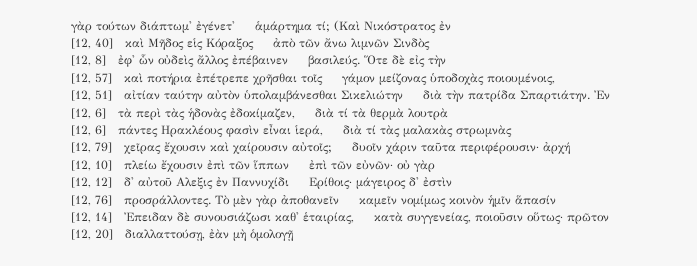γὰρ τούτων διάπτωμ' ἐγένετ'     ἁμάρτημα τί; (Καὶ Νικόστρατος ἐν
[12, 40]   καὶ Μῆδος εἱς Κόραξος     ἀπὸ τῶν ἄνω λιμνῶν Σινδὸς
[12, 8]   ἐφ' ὧν οὐδεὶς ἄλλος ἐπέβαινεν     βασιλεύς. Ὅτε δὲ εἰς τὴν
[12, 57]   καὶ ποτήρια ἐπέτρεπε χρῆσθαι τοῖς     γάμον μείζονας ὑποδοχὰς ποιουμένοις,
[12, 51]   αἰτίαν ταύτην αὐτὸν ὑπολαμβάνεσθαι Σικελιώτην     διὰ τὴν πατρίδα Σπαρτιάτην. Ἐν
[12, 6]   τὰ περὶ τὰς ἡδονὰς ἐδοκίμαζεν,     διὰ τί τὰ θερμὰ λουτρὰ
[12, 6]   πάντες Ηρακλέους φασὶν εἶναι ἱερά,     διὰ τί τὰς μαλακὰς στρωμνὰς
[12, 79]   χεῖρας ἔχουσιν καὶ χαίρουσιν αὐτοῖς;     δυοῖν χάριν ταῦτα περιφέρουσιν· ἀρχή
[12, 10]   πλείω ἔχουσιν ἐπὶ τῶν ἵππων     ἐπὶ τῶν εὐνῶν· οὐ γὰρ
[12, 12]   δ' αὐτοῦ Αλεξις ἐν Παννυχίδι     Ερίθοις· μάγειρος δ' ἐστὶν
[12, 76]   προσράλλοντες. Τὸ μὲν γὰρ ἀποθανεῖν     καμεῖν νομίμως κοινὸν ἡμῖν ἅπασίν
[12, 14]   Ἐπειδαν δὲ συνουσιάζωσι καθ' ἑταιρίας,     κατὰ συγγενείας, ποιοῦσιν οὕτως· πρῶτον
[12, 20]   διαλλαττούσῃ, ἐὰν μὴ ὁμολογῇ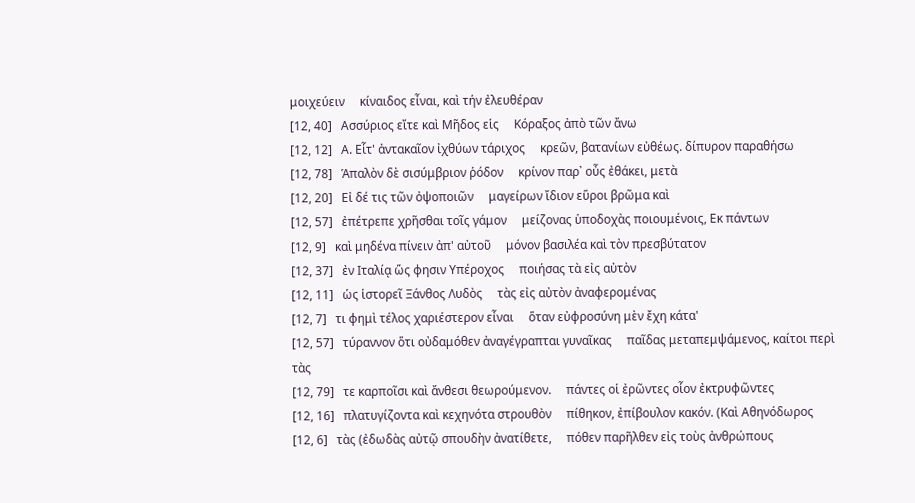μοιχεύειν     κίναιδος εἶναι, καὶ τήν ἐλευθέραν
[12, 40]   Ασσύριος εἴτε καὶ Μῆδος εἱς     Κόραξος ἀπὸ τῶν ἄνω
[12, 12]   Α. Εἷτ' ἀντακαῖον ἰχθύων τάριχος     κρεῶν, βατανίων εὐθέως. δίπυρον παραθήσω
[12, 78]   Ἁπαλὸν δὲ σισύμβριον ῥόδον     κρίνον παρ᾽ οὖς ἐθάκει, μετὰ
[12, 20]   Εἰ δέ τις τῶν ὀψοποιῶν     μαγείρων ἴδιον εὕροι βρῶμα καὶ
[12, 57]   ἐπέτρεπε χρῆσθαι τοῖς γάμον     μείζονας ὑποδοχὰς ποιουμένοις, Εκ πάντων
[12, 9]   καὶ μηδένα πίνειν ἀπ' αὐτοῦ     μόνον βασιλέα καὶ τὸν πρεσβύτατον
[12, 37]   ἐν Ιταλίᾳ ὥς φησιν Υπέροχος     ποιήσας τὰ εἰς αὐτὸν
[12, 11]   ὡς ἱστορεῖ Ξάνθος Λυδὸς     τὰς εἰς αὐτὸν ἀναφερομένας
[12, 7]   τι φημὶ τέλος χαριέστερον εἶναι     ὅταν εὐφροσύνη μὲν ἔχη κάτα'
[12, 57]   τύραννον ὅτι οὐδαμόθεν ἀναγέγραπται γυναῖκας     παῖδας μεταπεμψάμενος, καίτοι περὶ τὰς
[12, 79]   τε καρποῖσι καὶ ἄνθεσι θεωρούμενον.     πάντες οἱ ἐρῶντες οἷον ἐκτρυφῶντες
[12, 16]   πλατυγίζοντα καὶ κεχηνότα στρουθὸν     πίθηκον, ἐπίβουλον κακόν. (Καὶ Αθηνόδωρος
[12, 6]   τὰς (ἐδωδὰς αὐτῷ σπουδὴν ἀνατίθετε,     πόθεν παρῆλθεν εἰς τοὺς ἀνθρώπους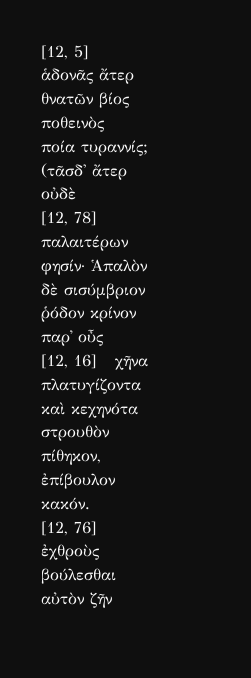[12, 5]   ἁδονᾶς ἄτερ θνατῶν βίος ποθεινὸς     ποία τυραννίς; (τᾶσδ' ἄτερ οὐδὲ
[12, 78]   παλαιτέρων φησίν· Ἁπαλὸν δὲ σισύμβριον     ῥόδον κρίνον παρ᾽ οὖς
[12, 16]   χῆνα πλατυγίζοντα καὶ κεχηνότα     στρουθὸν πίθηκον, ἐπίβουλον κακόν.
[12, 76]   ἐχθροὺς βούλεσθαι αὐτὸν ζῆν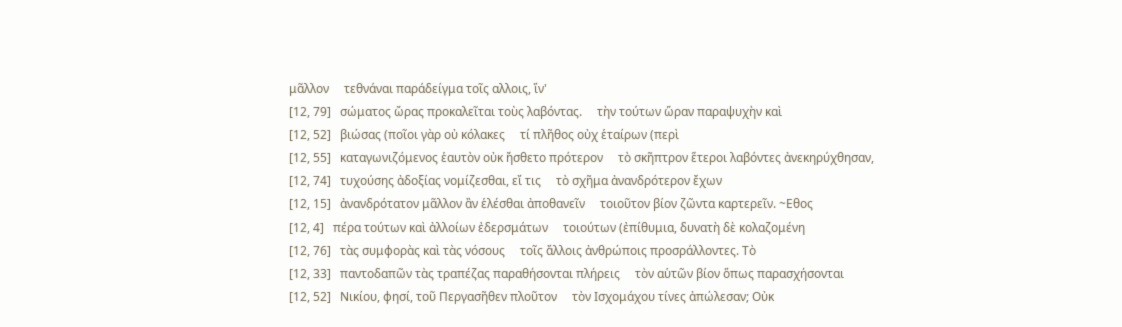μᾶλλον     τεθνάναι παράδείγμα τοῖς αλλοις, ἵν'
[12, 79]   σώματος ὤρας προκαλεῖται τοὺς λαβόντας.     τὴν τούτων ὥραν παραψυχὴν καὶ
[12, 52]   βιώσας (ποῖοι γὰρ οὐ κόλακες     τί πλῆθος οὐχ ἑταίρων (περὶ
[12, 55]   καταγωνιζόμενος ἑαυτὸν οὐκ ἤσθετο πρότερον     τὸ σκῆπτρον ἕτεροι λαβόντες ἀνεκηρύχθησαν,
[12, 74]   τυχούσης ἀδοξίας νομίζεσθαι, εἴ τις     τὸ σχῆμα ἀνανδρότερον ἔχων
[12, 15]   ἀνανδρότατον μᾶλλον ἂν ἑλέσθαι ἀποθανεῖν     τοιοῦτον βίον ζῶντα καρτερεῖν. ~Εθος
[12, 4]   πέρα τούτων καὶ ἀλλοίων ἐδερσμάτων     τοιούτων (ἐπίθυμια, δυνατὴ δὲ κολαζομένη
[12, 76]   τὰς συμφορὰς καὶ τὰς νόσους     τοῖς ἄλλοις ἀνθρώποις προσράλλοντες. Τὸ
[12, 33]   παντοδαπῶν τὰς τραπέζας παραθήσονται πλήρεις     τὸν αὑτῶν βίον ὅπως παρασχήσονται
[12, 52]   Νικίου, φησί, τοῦ Περγασῆθεν πλοῦτον     τὸν Ισχομάχου τίνες ἀπώλεσαν; Οὐκ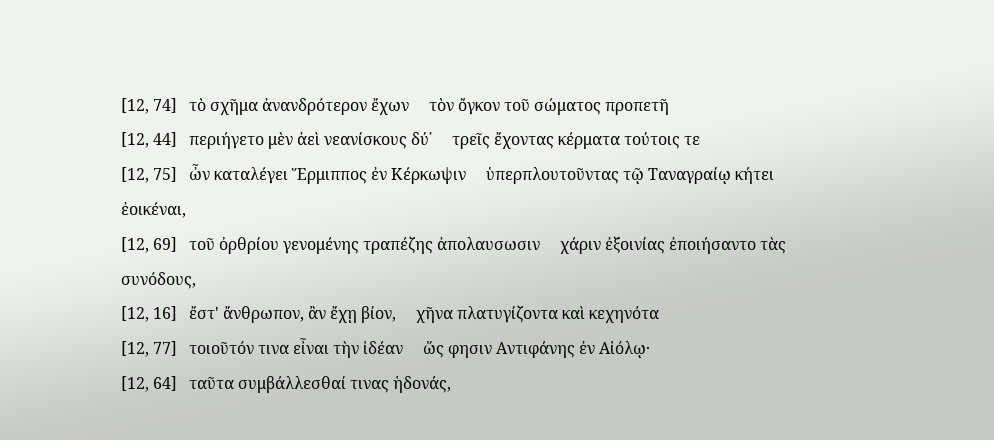[12, 74]   τὸ σχῆμα ἀνανδρότερον ἔχων     τὸν ὄγκον τοῦ σώματος προπετῆ
[12, 44]   περιήγετο μὲν ἀεὶ νεανίσκους δύ᾽     τρεῖς ἔχοντας κέρματα τούτοις τε
[12, 75]   ὦν καταλέγει Ἕρμιππος ἐν Κέρκωψιν     ὑπερπλουτοῦντας τῷ Ταναγραίῳ κήτει ἐοικέναι,
[12, 69]   τοῦ ὀρθρίου γενομένης τραπέζης ἀπολαυσωσιν     χάριν ἐξοινίας ἐποιήσαντο τὰς συνόδους,
[12, 16]   ἔστ' ἄνθρωπον, ἂν ἔχῃ βίον,     χῆνα πλατυγίζοντα καὶ κεχηνότα
[12, 77]   τοιοῦτόν τινα εἶναι τὴν ἰδέαν     ὥς φησιν Αντιφάνης ἐν Αἰόλῳ·
[12, 64]   ταῦτα συμβάλλεσθαί τινας ἡδονάς,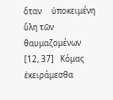ὅταν     ὑποκειμένη ὕλη τῶν θαυμαζομένων
[12, 37]   Κόμας ἐκειράμεσθα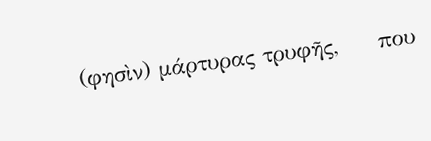(φησὶν) μάρτυρας τρυφῆς,     που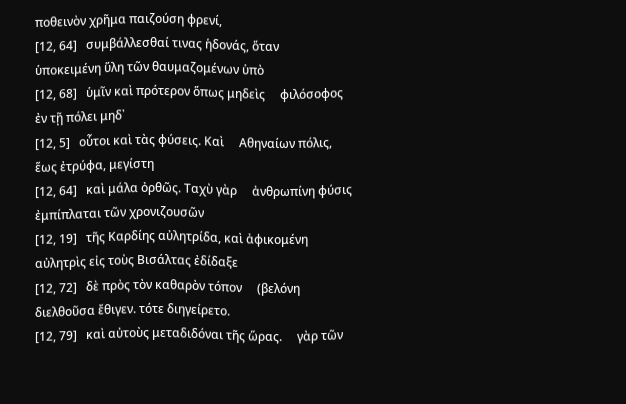ποθεινὸν χρῆμα παιζούση φρενί,
[12, 64]   συμβάλλεσθαί τινας ἡδονάς, ὅταν     ὑποκειμένη ὕλη τῶν θαυμαζομένων ὑπὸ
[12, 68]   ὑμῖν καὶ πρότερον ὅπως μηδεὶς     φιλόσοφος ἐν τῇ πόλει μηδ᾽
[12, 5]   οὗτοι καὶ τὰς φύσεις. Καὶ     Αθηναίων πόλις, ἕως ἐτρύφα, μεγίστη
[12, 64]   καὶ μάλα ὀρθῶς. Ταχὺ γὰρ     ἀνθρωπίνη φύσις ἐμπίπλαται τῶν χρονιζουσῶν
[12, 19]   τῆς Καρδίης αὐλητρίδα, καὶ ἀφικομένη     αὐλητρὶς εἰς τοὺς Βισάλτας ἐδίδαξε
[12, 72]   δὲ πρὸς τὸν καθαρὸν τόπον     (βελόνη διελθοῦσα ἔθιγεν. τότε διηγείρετο.
[12, 79]   καὶ αὐτοὺς μεταδιδόναι τῆς ὥρας.     γὰρ τῶν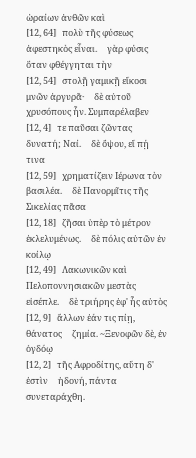ὡραίων ἀνθῶν καὶ
[12, 64]   πολὺ τῆς φύσεως ἀφεστηκὸς εἷναι.     γὰρ φύσις ὅταν φθέγγηται τὴν
[12, 54]   στολῇ γαμικῇ εἴκοσι μνῶν ἀργυρᾶ·     δὲ αὐτοῦ χρυσόπους ἦν. Συμπαρέλαβεν
[12, 4]   τε παῦσαι ζῶντας δυνατή; Ναί.     δὲ ὄψου, εἴ πῄ τινα
[12, 59]   χρηματίζειν Ιέρωνα τὸν βασιλέα.     δὲ Πανορμῖτις τῆς Σικελίας πᾶσα
[12, 18]   ζῆσαι ὑπὲρ τὸ μέτρον ἐκλελυμένως.     δὲ πόλις αὐτῶν ἐν κοίλῳ
[12, 49]   Λακωνικῶν καὶ Πελοποννησιακῶν μεστὰς εἰσέπλε.     δὲ τριήρης ἐφ' ἧς αὐτὸς
[12, 9]   ἄλλων ἐάν τις πίῃ, θάνατος     ζημία. ~Ξενοφῶν δὲ, ἐν ὀγδόῳ
[12, 2]   τῆς Αφροδίτης, αὕτη δ' ἐστὶν     ἡδονή, πάντα συνεταράχθη.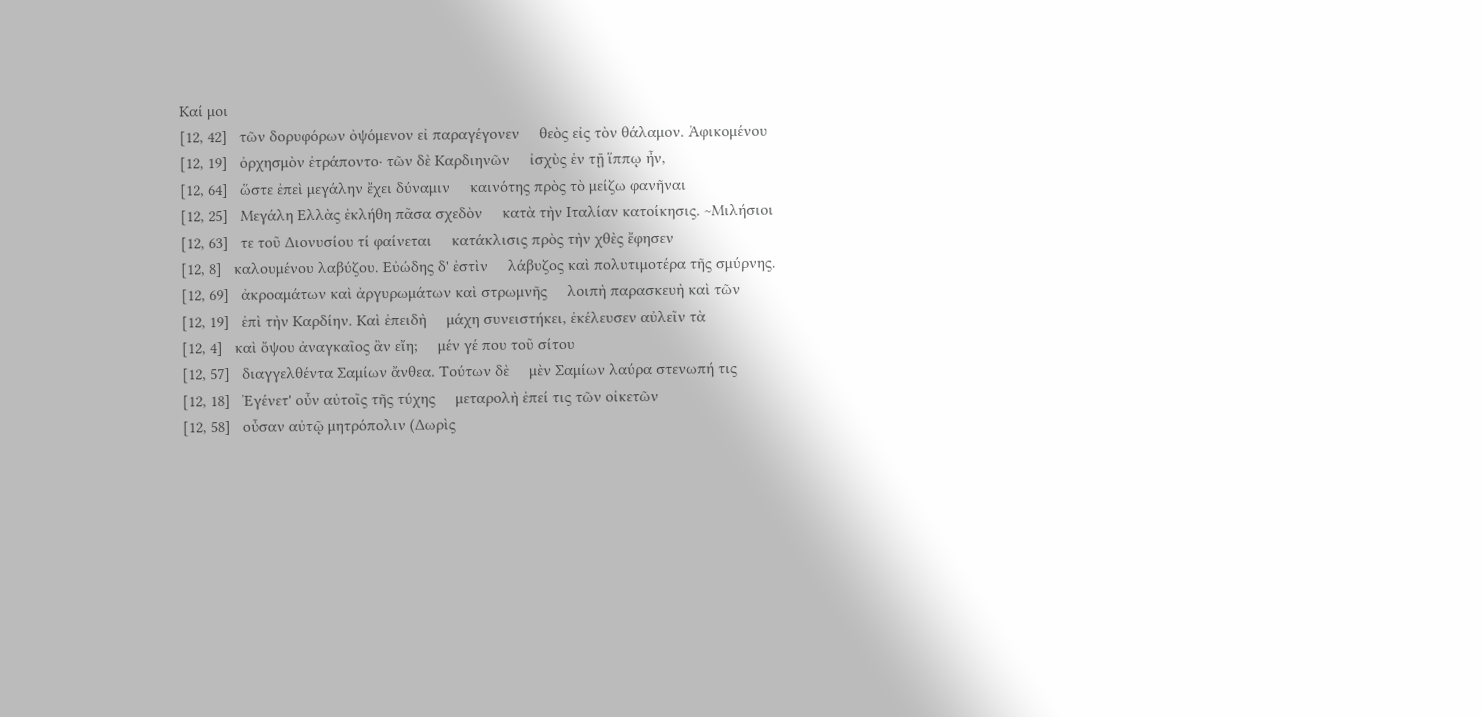Καί μοι
[12, 42]   τῶν δορυφόρων ὀψόμενον εἰ παραγέγονεν     θεὸς εἰς τὸν θάλαμον. Ἀφικομένου
[12, 19]   ὀρχησμὸν ἐτράποντο· τῶν δὲ Καρδιηνῶν     ἰσχὺς ἐν τῇ ἵππῳ ἦν,
[12, 64]   ὥστε ἐπεὶ μεγάλην ἔχει δύναμιν     καινότης πρὸς τὸ μείζω φανῆναι
[12, 25]   Μεγάλη Ελλὰς ἐκλήθη πᾶσα σχεδὸν     κατὰ τὴν Ιταλίαν κατοίκησις. ~Μιλήσιοι
[12, 63]   τε τοῦ Διονυσίου τί φαίνεται     κατάκλισις πρὸς τὴν χθὲς ἔφησεν
[12, 8]   καλουμένου λαβύζου. Εὐώδης δ' ἐστὶν     λάβυζος καὶ πολυτιμοτέρα τῆς σμύρνης.
[12, 69]   ἀκροαμάτων καὶ ἀργυρωμάτων καὶ στρωμνῆς     λοιπὴ παρασκευὴ καὶ τῶν
[12, 19]   ἐπὶ τὴν Καρδίην. Καὶ ἐπειδὴ     μάχη συνειστήκει, ἐκέλευσεν αὐλεῖν τὰ
[12, 4]   καὶ ὄψου ἀναγκαῖος ἂν εἴη;     μέν γέ που τοῦ σίτου
[12, 57]   διαγγελθέντα Σαμίων ἄνθεα. Τούτων δὲ     μὲν Σαμίων λαύρα στενωπή τις
[12, 18]   Ἐγένετ' οὖν αὐτοῖς τῆς τύχης     μεταρολὴ ἐπεί τις τῶν οἰκετῶν
[12, 58]   οὖσαν αὐτῷ μητρόπολιν (Δωρὶς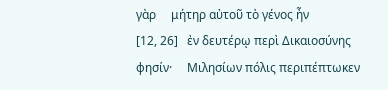γὰρ     μήτηρ αὐτοῦ τὸ γένος ἦν
[12, 26]   ἐν δευτέρῳ περὶ Δικαιοσύνης φησίν·     Μιλησίων πόλις περιπέπτωκεν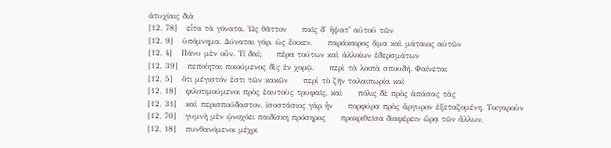ἀτυχίαις διὰ
[12, 78]   εἷτα τὰ γόνατα. Ὡς θᾶττον     παῖς δ' ἥψατ῏ αὐτοῦ τῶν
[12, 9]   ὑπόμνημα. Δύναται γάρ, ὡς ἔοικεν,     παράκαιρος ἅμα καὶ μάταιος αὐτῶν
[12, 4]   Πάνυ μὲν οὖν. Τί δαί;     πέρα τούτων καὶ ἀλλοίων ἐδερσμάτων
[12, 39]   πεποίηται ποιούμενος δὶς ἐν χορῷ.     περὶ τὰ λοιπὰ σπουδή. Φαίνεται
[12, 5]   ὅτι μέγιστόν ἐστι τῶν κακῶν     περὶ τὸ ζῆν ταλαιπωρία καὶ
[12, 18]   φιλοτιμούμενοι πρὸς ἑαυτοὺς τρυφαῖς, καὶ     πόλις δὲ πρὸς ἁπάσας τὰς
[12, 31]   καὶ περισπούδαστον, ἰσοστάσιος γὰρ ἦν     πορφύρα πρὸς ἄργυρον ἐξεταζομένη. Τοιγαροῦν
[12, 70]   γυμνὴ μὲν ᾠνοχόει παιδίσκη πρόσηρος     προκριθεῖσα διαφέρειν ὥρᾳ τῶν ἄλλων,
[12, 18]   πυνθανόμενοι μέχρι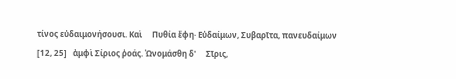τίνος εὐδαιμονήσουσι. Καὶ     Πυθία ἔφη· Εὐδαίμων, Συβαρῖτα, πανευδαίμων
[12, 25]   ἀμφὶ Σίριος ῥοάς. Ὠνομάσθη δ'     Σῖρις,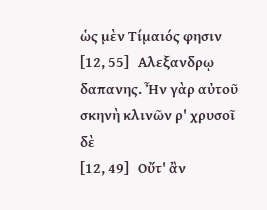ὡς μὲν Τίμαιός φησιν
[12, 55]   Αλεξανδρῳ δαπανης. Ἦν γὰρ αὐτοῦ     σκηνὴ κλινῶν ρ' χρυσοῖ δὲ
[12, 49]   Οὔτ' ἂν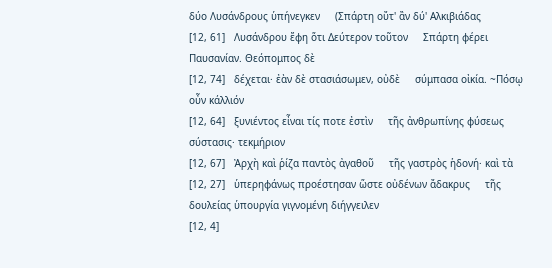δύο Λυσάνδρους ὑπήνεγκεν     (Σπάρτη οὔτ' ἂν δύ' Αλκιβιάδας
[12, 61]   Λυσάνδρου ἔφη ὅτι Δεύτερον τοῦτον     Σπάρτη φέρει Παυσανίαν. Θεόπομπος δὲ
[12, 74]   δέχεται· ἐὰν δὲ στασιάσωμεν, οὐδὲ     σύμπασα οἰκία. ~Πόσῳ οὖν κάλλιόν
[12, 64]   ξυνιέντος εἶναι τίς ποτε ἐστὶν     τῆς ἀνθρωπίνης φύσεως σύστασις· τεκμήριον
[12, 67]   Ἀρχὴ καὶ ῥίζα παντὸς ἀγαθοῦ     τῆς γαστρὸς ἡδονή· καὶ τὰ
[12, 27]   ὑπερηφάνως προέστησαν ὥστε οὐδένων ἄδακρυς     τῆς δουλείας ὑπουργία γιγνομένη διήγγειλεν
[12, 4]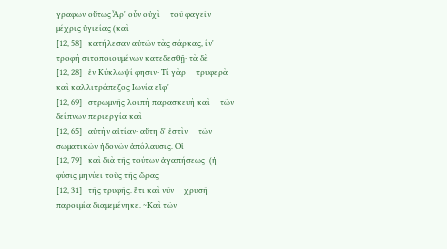γραφων οὕτως Ἆρ' οὖν οὐχὶ     τοῦ φαγεῖν μέχρις ὑγιείας (καὶ
[12, 58]   κατήλεσαν αὐτῶν τὰς σάρκας, ίν'     τροφὴ σιτοποιουμένων κατεδεσθῇ· τὰ δὲ
[12, 28]   ἐν Κύκλωψί φησιν· Τί γὰρ     τρυφερὰ καὶ καλλιτράπεζος Ιωνία εἴφ'
[12, 69]   στρωμνῆς λοιπὴ παρασκευὴ καὶ     τῶν δείπνων περιεργία καὶ
[12, 65]   αὐτὴν αἰτίαν· αὕτη δ' ἐστὶν     τῶν σωματικῶν ἡδονῶν ἀπόλαυσις. Οἱ
[12, 79]   καὶ διὰ τῆς τούτων ἀγαπήσεως  (ἡ   φύσις μηνύει τοὺς τῆς ὥρας
[12, 31]   τῆς τρυφῆς. ἔτι καὶ νῦν     χρυσῆ παροιμία διαμεμένηκε. ~Καὶ τῶν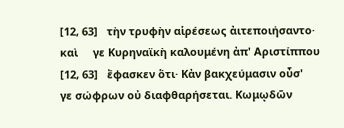[12, 63]   τὴν τρυφὴν αἱρέσεως ἀιτεποιήσαντο· καὶ     γε Κυρηναϊκὴ καλουμένη ἀπ' Αριστίππου
[12, 63]   ἔφασκεν ὅτι· Κἀν βακχεύμασιν οὖσ'     γε σώφρων οὐ διαφθαρήσεται. Κωμῳδῶν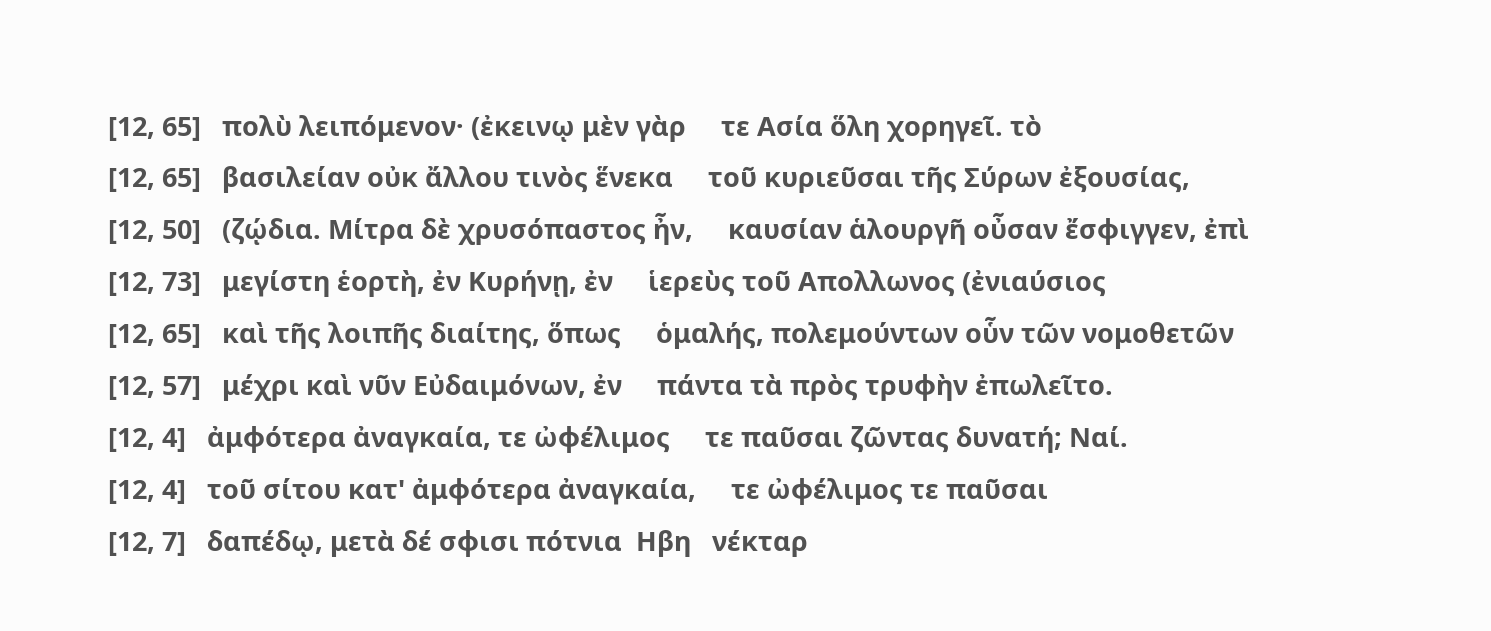[12, 65]   πολὺ λειπόμενον· (ἐκεινῳ μὲν γὰρ     τε Ασία ὅλη χορηγεῖ. τὸ
[12, 65]   βασιλείαν οὐκ ἄλλου τινὸς ἕνεκα     τοῦ κυριεῦσαι τῆς Σύρων ἐξουσίας,
[12, 50]   (ζῴδια. Μίτρα δὲ χρυσόπαστος ἦν,     καυσίαν ἁλουργῆ οὖσαν ἔσφιγγεν, ἐπὶ
[12, 73]   μεγίστη ἑορτὴ, ἐν Κυρήνῃ, ἐν     ἱερεὺς τοῦ Απολλωνος (ἐνιαύσιος
[12, 65]   καὶ τῆς λοιπῆς διαίτης, ὅπως     ὁμαλής, πολεμούντων οὗν τῶν νομοθετῶν
[12, 57]   μέχρι καὶ νῦν Εὐδαιμόνων, ἐν     πάντα τὰ πρὸς τρυφὴν ἐπωλεῖτο.
[12, 4]   ἀμφότερα ἀναγκαία, τε ὠφέλιμος     τε παῦσαι ζῶντας δυνατή; Ναί.
[12, 4]   τοῦ σίτου κατ' ἀμφότερα ἀναγκαία,     τε ὠφέλιμος τε παῦσαι
[12, 7]   δαπέδῳ, μετὰ δέ σφισι πότνια  Ηβη   νέκταρ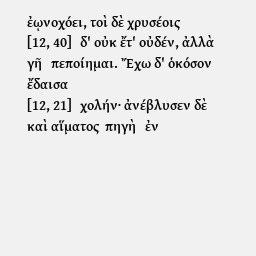ἐῳνοχόει, τοὶ δὲ χρυσέοις
[12, 40]   δ' οὐκ ἔτ' οὐδέν, ἀλλὰ  γῆ   πεποίημαι. Ἔχω δ' ὁκόσον ἔδαισα
[12, 21]   χολήν· ἀνέβλυσεν δὲ καὶ αἵματος  πηγὴ   ἐν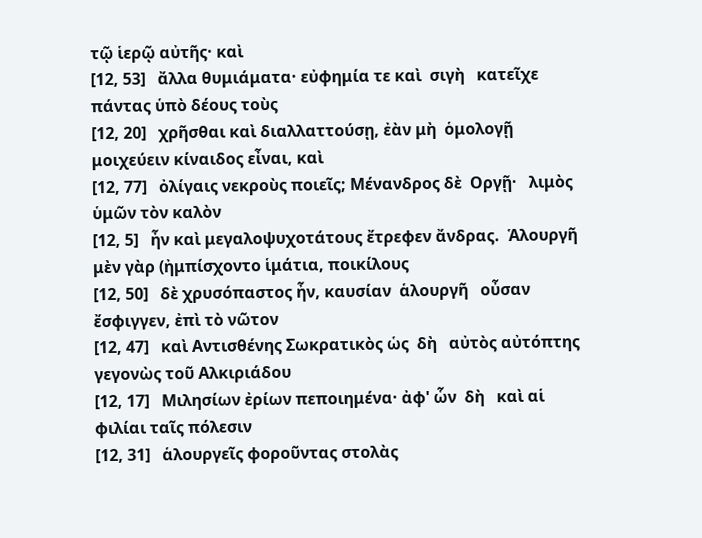τῷ ἱερῷ αὐτῆς· καὶ
[12, 53]   ἄλλα θυμιάματα· εὐφημία τε καὶ  σιγὴ   κατεῖχε πάντας ὑπὸ δέους τοὺς
[12, 20]   χρῆσθαι καὶ διαλλαττούσῃ, ἐὰν μὴ  ὁμολογῇ   μοιχεύειν κίναιδος εἶναι, καὶ
[12, 77]   ὀλίγαις νεκροὺς ποιεῖς; Μένανδρος δὲ  Οργῇ·   λιμὸς ὑμῶν τὸν καλὸν
[12, 5]   ἦν καὶ μεγαλοψυχοτάτους ἔτρεφεν ἄνδρας.  Ἁλουργῆ   μὲν γὰρ (ἠμπίσχοντο ἱμάτια, ποικίλους
[12, 50]   δὲ χρυσόπαστος ἦν, καυσίαν  ἁλουργῆ   οὖσαν ἔσφιγγεν, ἐπὶ τὸ νῶτον
[12, 47]   καὶ Αντισθένης Σωκρατικὸς ὡς  δὴ   αὐτὸς αὐτόπτης γεγονὼς τοῦ Αλκιριάδου
[12, 17]   Μιλησίων ἐρίων πεποιημένα· ἀφ' ὧν  δὴ   καὶ αἱ φιλίαι ταῖς πόλεσιν
[12, 31]   ἁλουργεῖς φοροῦντας στολὰς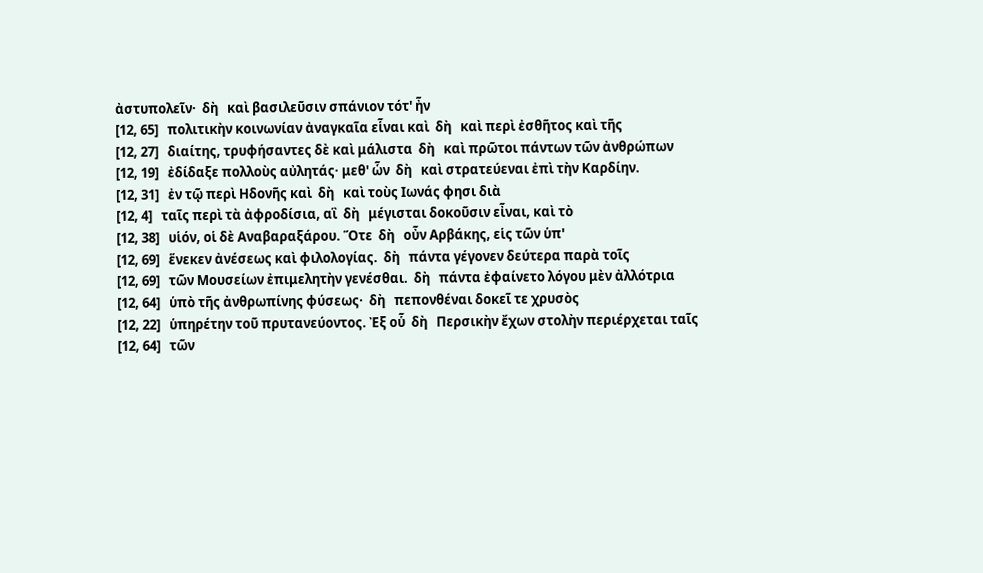ἀστυπολεῖν·  δὴ   καὶ βασιλεῦσιν σπάνιον τότ' ἦν
[12, 65]   πολιτικὴν κοινωνίαν ἀναγκαῖα εἷναι καὶ  δὴ   καὶ περὶ ἐσθῆτος καὶ τῆς
[12, 27]   διαίτης, τρυφήσαντες δὲ καὶ μάλιστα  δὴ   καὶ πρῶτοι πάντων τῶν ἀνθρώπων
[12, 19]   ἐδίδαξε πολλοὺς αὐλητάς· μεθ' ὧν  δὴ   καὶ στρατεύεναι ἐπὶ τὴν Καρδίην.
[12, 31]   ἐν τῷ περὶ Ηδονῆς καὶ  δὴ   καὶ τοὺς Ιωνάς φησι διὰ
[12, 4]   ταῖς περὶ τὰ ἀφροδίσια, αἳ  δὴ   μέγισται δοκοῦσιν εἶναι, καὶ τὸ
[12, 38]   υἱόν, οἱ δὲ Αναβαραξάρου. Ὅτε  δὴ   οὖν Αρβάκης, εἱς τῶν ὑπ'
[12, 69]   ἕνεκεν ἀνέσεως καὶ φιλολογίας.  δὴ   πάντα γέγονεν δεύτερα παρὰ τοῖς
[12, 69]   τῶν Μουσείων ἐπιμελητὴν γενέσθαι.  δὴ   πάντα ἐφαίνετο λόγου μὲν ἀλλότρια
[12, 64]   ὑπὸ τῆς ἀνθρωπίνης φύσεως·  δὴ   πεπονθέναι δοκεῖ τε χρυσὸς
[12, 22]   ὑπηρέτην τοῦ πρυτανεύοντος. Ἐξ οὗ  δὴ   Περσικὴν ἔχων στολὴν περιέρχεται ταῖς
[12, 64]   τῶν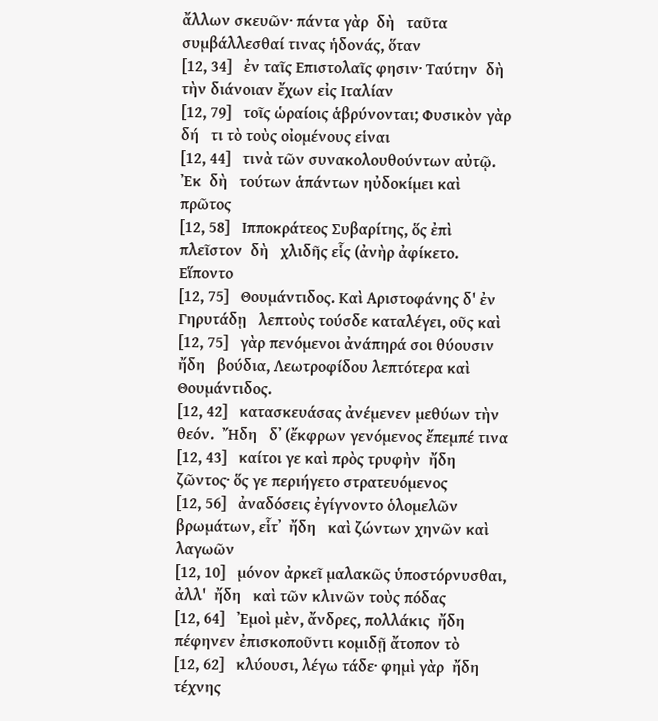ἄλλων σκευῶν· πάντα γὰρ  δὴ   ταῦτα συμβάλλεσθαί τινας ἡδονάς, ὅταν
[12, 34]   ἐν ταῖς Επιστολαῖς φησιν· Ταύτην  δὴ   τὴν διάνοιαν ἔχων εἰς Ιταλίαν
[12, 79]   τοῖς ὡραίοις ἁβρύνονται; Φυσικὸν γὰρ  δή   τι τὸ τοὺς οἰομένους εἱναι
[12, 44]   τινὰ τῶν συνακολουθούντων αὐτῷ. Ἐκ  δὴ   τούτων ἁπάντων ηὐδοκίμει καὶ πρῶτος
[12, 58]   Ιπποκράτεος Συβαρίτης, ὅς ἐπὶ πλεῖστον  δὴ   χλιδῆς εἷς (ἀνὴρ ἀφίκετο. Εἵποντο
[12, 75]   Θουμάντιδος. Καὶ Αριστοφάνης δ' ἐν  Γηρυτάδῃ   λεπτοὺς τούσδε καταλέγει, οῦς καὶ
[12, 75]   γὰρ πενόμενοι ἀνάπηρά σοι θύουσιν  ἤδη   βούδια, Λεωτροφίδου λεπτότερα καὶ Θουμάντιδος.
[12, 42]   κατασκευάσας ἀνέμενεν μεθύων τὴν θεόν.  Ἤδη   δ᾽ (ἔκφρων γενόμενος ἔπεμπέ τινα
[12, 43]   καίτοι γε καὶ πρὸς τρυφὴν  ἤδη   ζῶντος· ὅς γε περιήγετο στρατευόμενος
[12, 56]   ἀναδόσεις ἐγίγνοντο ὁλομελῶν βρωμάτων, εἷτ᾽  ἤδη   καὶ ζώντων χηνῶν καὶ λαγωῶν
[12, 10]   μόνον ἀρκεῖ μαλακῶς ὑποστόρνυσθαι, ἀλλ'  ἤδη   καὶ τῶν κλινῶν τοὺς πόδας
[12, 64]   Ἐμοὶ μὲν, ἄνδρες, πολλάκις  ἤδη   πέφηνεν ἐπισκοποῦντι κομιδῇ ἄτοπον τὸ
[12, 62]   κλύουσι, λέγω τάδε· φημὶ γὰρ  ἤδη   τέχνης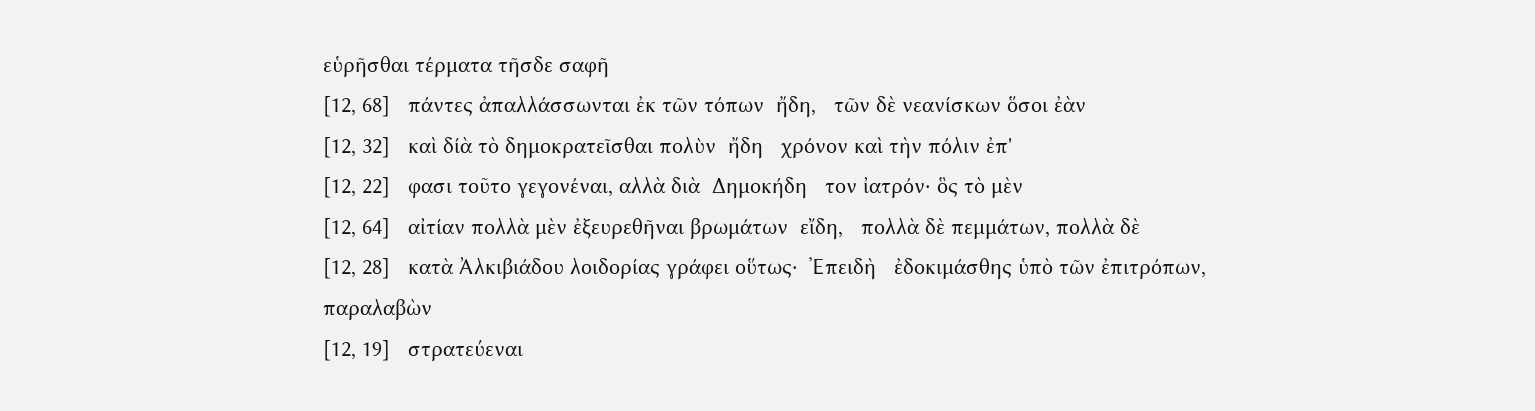εὑρῆσθαι τέρματα τῆσδε σαφῆ
[12, 68]   πάντες ἀπαλλάσσωνται ἐκ τῶν τόπων  ἤδη,   τῶν δὲ νεανίσκων ὅσοι ἐὰν
[12, 32]   καὶ δίὰ τὸ δημοκρατεῖσθαι πολὺν  ἤδη   χρόνον καὶ τὴν πόλιν ἐπ'
[12, 22]   φασι τοῦτο γεγονέναι, αλλὰ διὰ  Δημοκήδη   τον ἰατρόν· ὃς τὸ μὲν
[12, 64]   αἰτίαν πολλὰ μὲν ἐξευρεθῆναι βρωμάτων  εἴδη,   πολλὰ δὲ πεμμάτων, πολλὰ δὲ
[12, 28]   κατὰ Ἀλκιβιάδου λοιδορίας γράφει οὕτως·  Ἐπειδὴ   ἐδοκιμάσθης ὑπὸ τῶν ἐπιτρόπων, παραλαβὼν
[12, 19]   στρατεύεναι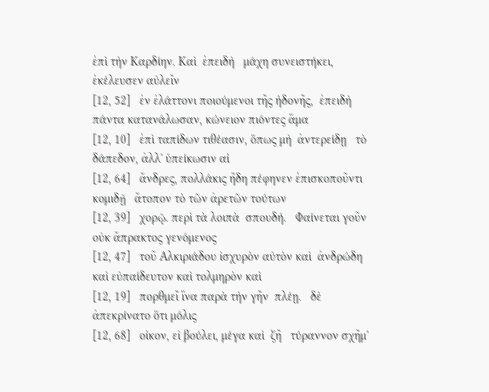ἐπὶ τὴν Καρδίην. Καὶ  ἐπειδὴ   μάχη συνειστήκει, ἐκέλευσεν αὐλεῖν
[12, 52]   ἐν ἐλάττονι ποιούμενοι τῆς ἡδονῆς,  ἐπειδὴ   πάντα κατανάλωσαν, κώνειον πιόντες ἅμα
[12, 10]   ἐπὶ ταπίδων τιθέασιν, ὅπως μὴ  ἀντερείδῃ   τὸ δάπεδον, ἀλλ' ὑπείκωσιν αἱ
[12, 64]   ἄνδρες, πολλάκις ἤδη πέφηνεν ἐπισκοποῦντι  κομιδῇ   ἄτοπον τὸ τῶν ἀρετῶν τούτων
[12, 39]   χορῷ. περὶ τὰ λοιπὰ  σπουδή.   Φαίνεται γοῦν οὐκ ἄπρακτος γενόμενος
[12, 47]   τοῦ Αλκιριάδου ἰσχυρὸν αὐτὸν καὶ  ἀνδρώδη   καὶ εὐπαίδευτον καὶ τολμηρὸν καὶ
[12, 19]   πορθμεῖ ἵνα παρὰ τὴν γῆν  πλέῃ.   δὲ ἀπεκρίνατο ὅτι μόλις
[12, 68]   οἱκον, εἰ βούλει, μέγα καὶ  ζῆ   τύραννον σχῆμ'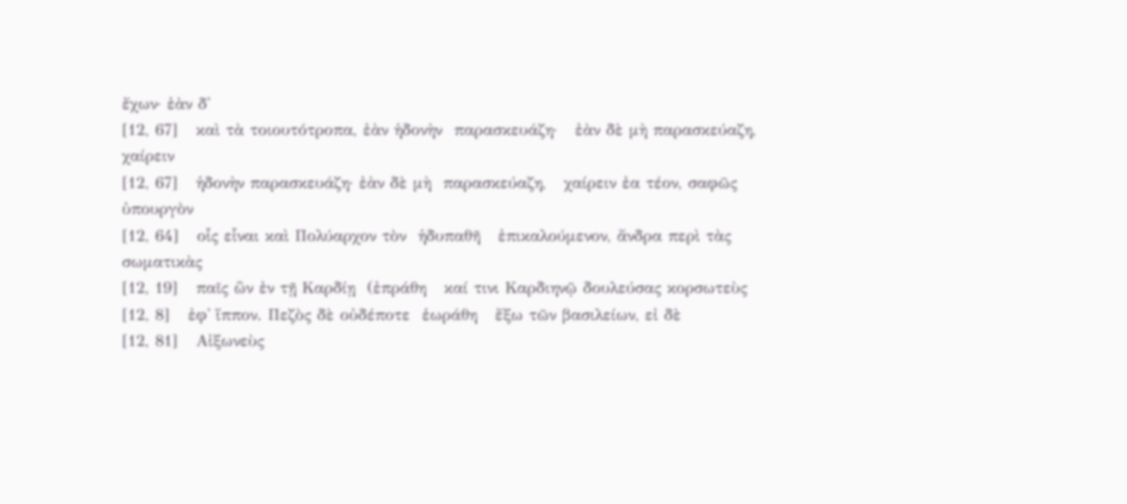ἔχων· ἐὰν δ'
[12, 67]   καὶ τὰ τοιουτότροπα, ἐὰν ἡδονὴν  παρασκευάζη·   ἐὰν δὲ μὴ παρασκεύαζη, χαίρειν
[12, 67]   ἡδονὴν παρασκευάζη· ἐὰν δὲ μὴ  παρασκεύαζη,   χαίρειν ἐα τέον, σαφῶς ὑπουργὸν
[12, 64]   οἷς εἷναι καὶ Πολύαρχον τὸν  ἡδυπαθῆ   ἐπικαλούμενον, ἄνδρα περὶ τὰς σωματικὰς
[12, 19]   παῖς ὢν ἐν τῇ Καρδίῃ  (ἐπράθη   καί τινι Καρδιηνῷ δουλεύσας κορσωτεὺς
[12, 8]   ἐφ' ἵππον. Πεζὸς δὲ οὐδέποτε  ἑωράθη   ἔξω τῶν βασιλείων, εἰ δὲ
[12, 81]   Αἰξωνεὺς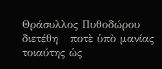Θράσυλλος Πυθοδώρου  διετέθη   ποτὲ ὑπὸ μανίας τοιαύτης ὡς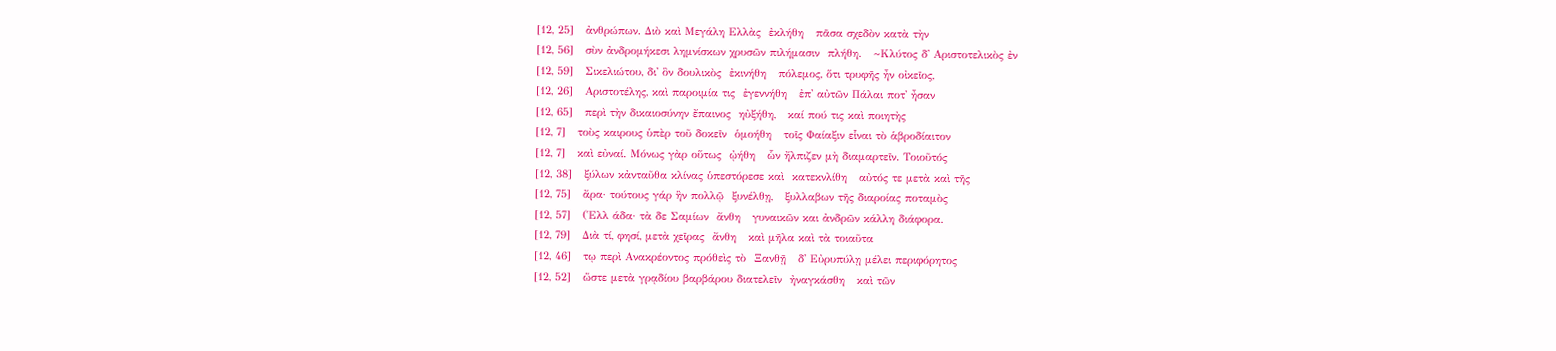[12, 25]   ἀνθρώπων. Διὸ καὶ Μεγάλη Ελλὰς  ἐκλήθη   πᾶσα σχεδὸν κατὰ τὴν
[12, 56]   σὺν ἀνδρομήκεσι λημνίσκων χρυσῶν πιλήμασιν  πλήθη.   ~Κλύτος δ' Αριστοτελικὸς ἐν
[12, 59]   Σικελιώτου, δι' ὃν δουλικὸς  ἐκινήθη   πόλεμος, ὅτι τρυφῆς ἦν οἰκεῖος,
[12, 26]   Αριστοτέλης, καὶ παροιμία τις  ἐγεννήθη   ἐπ' αὐτῶν Πάλαι ποτ' ἦσαν
[12, 65]   περὶ τὴν δικαιοσύνην ἔπαινος  ηὐξήθη,   καί πού τις καὶ ποιητὴς
[12, 7]   τοὺς καιρους ὑπὲρ τοῦ δοκεῖν  ὁμοήθη   τοῖς Φαίαξιν εἷναι τὸ ἁβροδίαιτον
[12, 7]   καὶ εὐναί. Μόνως γὰρ οὕτως  ᾠήθη   ὧν ἤλπιζεν μὴ διαμαρτεῖν. Τοιοῦτός
[12, 38]   ξύλων κἀνταῦθα κλίνας ὑπεστόρεσε καὶ  κατεκνλίθη   αὐτός τε μετὰ καὶ τῆς
[12, 75]   ἄρα· τούτους γάρ ἣν πολλῷ  ξυνέλθῃ,   ξυλλαβων τῆς διαροίας ποταμὸς
[12, 57]   (Ἑλλ άδα· τὰ δε Σαμίων  ἄνθη   γυναικῶν και ἀνδρῶν κάλλη διάφορα.
[12, 79]   Διὰ τί, φησί, μετὰ χεῖρας  ἄνθη   καὶ μῆλα καὶ τὰ τοιαῦτα
[12, 46]   τῳ περὶ Ανακρέοντος πρόθεὶς τὸ  Ξανθῇ   δ' Εὐρυπύλῃ μέλει περιφόρητος
[12, 52]   ὥστε μετὰ γρᾳδίου βαρβάρου διατελεῖν  ἠναγκάσθη   καὶ τῶν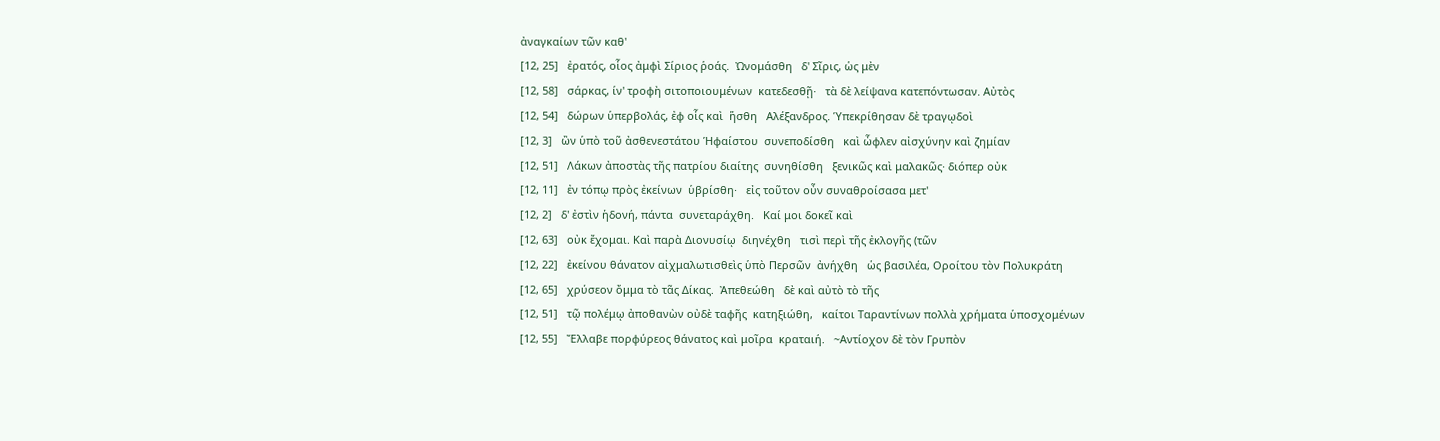ἀναγκαίων τῶν καθ'
[12, 25]   ἐρατός, οἷος ἀμφὶ Σίριος ῥοάς.  Ὠνομάσθη   δ' Σῖρις, ὡς μὲν
[12, 58]   σάρκας, ίν' τροφὴ σιτοποιουμένων  κατεδεσθῇ·   τὰ δὲ λείψανα κατεπόντωσαν. Αὐτὸς
[12, 54]   δώρων ὑπερβολάς, ἐφ οἷς καὶ  ἥσθη   Αλέξανδρος. Ὑπεκρίθησαν δὲ τραγῳδοὶ
[12, 3]   ὢν ὑπὸ τοῦ ἀσθενεστάτου Ἡφαίστου  συνεποδίσθη   καὶ ὦφλεν αἰσχύνην καὶ ζημίαν
[12, 51]   Λάκων ἀποστὰς τῆς πατρίου διαίτης  συνηθίσθη   ξενικῶς καὶ μαλακῶς· διόπερ οὐκ
[12, 11]   ἐν τόπῳ πρὸς ἐκείνων  ὑβρίσθη·   εἰς τοῦτον οὖν συναθροίσασα μετ'
[12, 2]   δ' ἐστὶν ἡδονή, πάντα  συνεταράχθη.   Καί μοι δοκεῖ καὶ
[12, 63]   οὐκ ἔχομαι. Καὶ παρὰ Διονυσίῳ  διηνέχθη   τισὶ περὶ τῆς ἐκλογῆς (τῶν
[12, 22]   ἐκείνου θάνατον αἰχμαλωτισθεὶς ὑπὸ Περσῶν  ἀνήχθη   ὡς βασιλέα, Οροίτου τὸν Πολυκράτη
[12, 65]   χρύσεον ὄμμα τὸ τᾶς Δίκας.  Ἀπεθεώθη   δὲ καὶ αὐτὸ τὸ τῆς
[12, 51]   τῷ πολέμῳ ἀποθανὼν οὐδὲ ταφῆς  κατηξιώθη,   καίτοι Ταραντίνων πολλὰ χρήματα ὑποσχομένων
[12, 55]   Ἔλλαβε πορφύρεος θάνατος καὶ μοῖρα  κραταιή.   ~Αντίοχον δὲ τὸν Γρυπὸν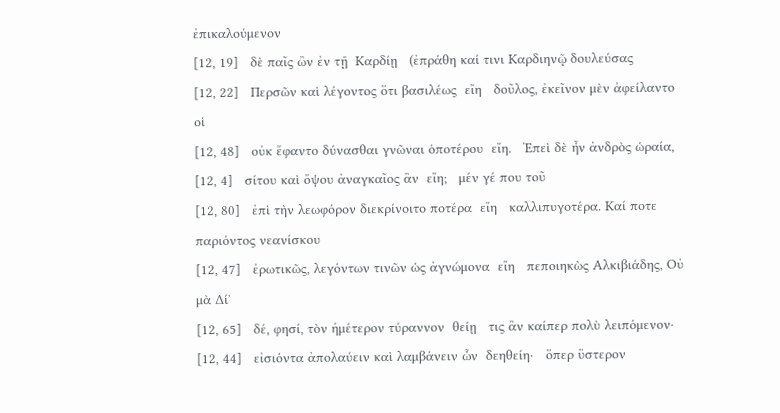ἐπικαλούμενον
[12, 19]   δὲ παῖς ὢν ἐν τῇ  Καρδίῃ   (ἐπράθη καί τινι Καρδιηνῷ δουλεύσας
[12, 22]   Περσῶν καὶ λέγοντος ὅτι βασιλέως  εἴη   δοῦλος, ἐκεῖνον μὲν ἀφείλαντο οἱ
[12, 48]   οὐκ ἔφαντο δύνασθαι γνῶναι ὁποτέρου  εἴη.   Ἐπεὶ δὲ ἦν ἀνδρὸς ὡραία,
[12, 4]   σίτου καὶ ὄψου ἀναγκαῖος ἂν  εἴη;   μέν γέ που τοῦ
[12, 80]   ἐπὶ τὴν λεωφόρον διεκρίνοιτο ποτέρα  εἴη   καλλιπυγοτέρα. Καί ποτε παριόντος νεανίσκου
[12, 47]   ἐρωτικῶς, λεγόντων τινῶν ὡς ἀγνώμονα  εἴη   πεποιηκὼς Αλκιβιάδης, Οὐ μὰ Δί᾽
[12, 65]   δέ, φησί, τὸν ἡμέτερον τύραννον  θείῃ   τις ἂν καίπερ πολὺ λειπόμενον·
[12, 44]   εἰσιόντα ἀπολαύειν καὶ λαμβάνειν ὧν  δεηθείη·   ὅπερ ὕστερον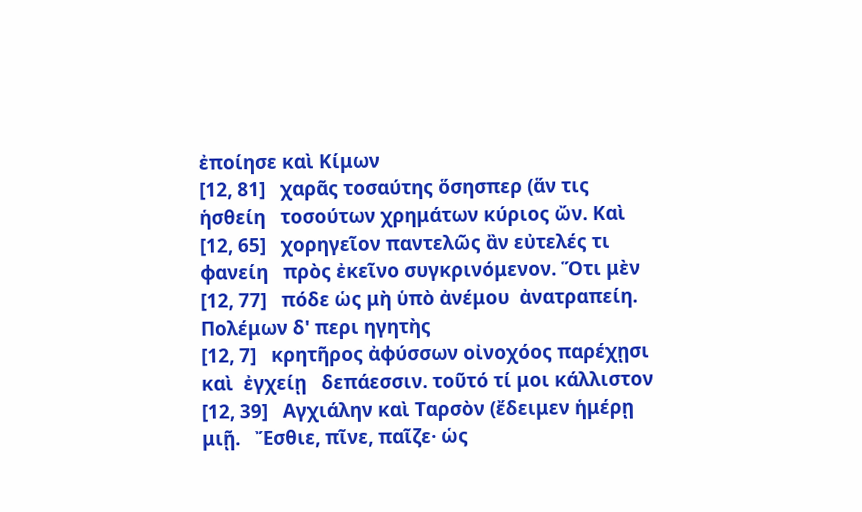ἐποίησε καὶ Κίμων
[12, 81]   χαρᾶς τοσαύτης ὅσησπερ (ἅν τις  ἡσθείη   τοσούτων χρημάτων κύριος ὤν. Καὶ
[12, 65]   χορηγεῖον παντελῶς ἂν εὐτελές τι  φανείη   πρὸς ἐκεῖνο συγκρινόμενον. Ὅτι μὲν
[12, 77]   πόδε ὡς μὴ ὑπὸ ἀνέμου  ἀνατραπείη.   Πολέμων δ' περι ηγητὴς
[12, 7]   κρητῆρος ἀφύσσων οἰνοχόος παρέχῃσι καὶ  ἐγχείῃ   δεπάεσσιν. τοῦτό τί μοι κάλλιστον
[12, 39]   Αγχιάλην καὶ Ταρσὸν (ἔδειμεν ἡμέρῃ  μιῇ.   Ἔσθιε, πῖνε, παῖζε· ὡς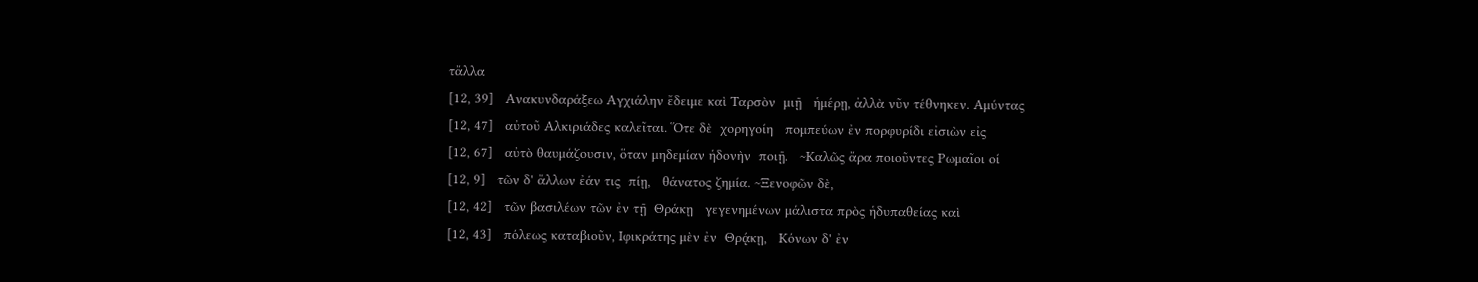τἄλλα
[12, 39]   Ανακυνδαράξεω Αγχιάλην ἔδειμε καὶ Ταρσὸν  μιῇ   ἡμέρῃ, ἀλλὰ νῦν τέθνηκεν. Αμύντας
[12, 47]   αὐτοῦ Αλκιριάδες καλεῖται. Ὅτε δὲ  χορηγοίη   πομπεύων ἐν πορφυρίδι εἰσιὼν εἰς
[12, 67]   αὐτὸ θαυμάζουσιν, ὅταν μηδεμίαν ἡδονὴν  ποιῇ.   ~Καλῶς ἄρα ποιοῦντες Ρωμαῖοι οί
[12, 9]   τῶν δ' ἄλλων ἐάν τις  πίῃ,   θάνατος ζημία. ~Ξενοφῶν δὲ,
[12, 42]   τῶν βασιλέων τῶν ἐν τῇ  Θράκῃ   γεγενημένων μάλιστα πρὸς ἡδυπαθείας καὶ
[12, 43]   πόλεως καταβιοῦν, Ιφικράτης μὲν ἐν  Θρᾴκῃ,   Κόνων δ' ἐν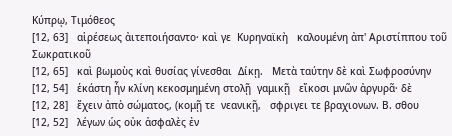Κύπρῳ, Τιμόθεος
[12, 63]   αἱρέσεως ἀιτεποιήσαντο· καὶ γε  Κυρηναϊκὴ   καλουμένη ἀπ' Αριστίππου τοῦ Σωκρατικοῦ
[12, 65]   καὶ βωμοὺς καὶ θυσίας γίνεσθαι  Δίκῃ.   Μετὰ ταύτην δὲ καὶ Σωφροσύνην
[12, 54]   ἑκάστη ἦν κλίνη κεκοσμημένη στολῇ  γαμικῇ   εἴκοσι μνῶν ἀργυρᾶ· δὲ
[12, 28]   ἔχειν ἀπὸ σώματος, (κομῇ τε  νεανικῇ,   σφριγει τε βραχιονων. Β. σθου
[12, 52]   λέγων ὡς οὐκ ἀσφαλὲς ἐν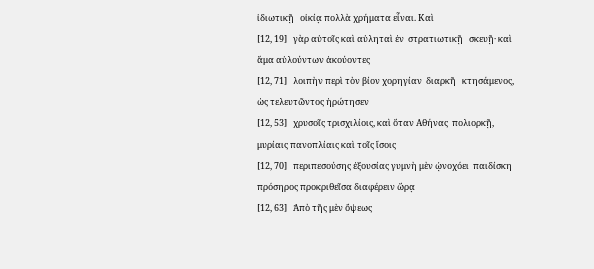ἰδιωτικῇ   οἰκίᾳ πολλὰ χρήματα εἷναι. Καὶ
[12, 19]   γὰρ αὐτοῖς καὶ αὐληταὶ ἐν  στρατιωτικῇ   σκευῇ· καὶ ἅμα αὐλούντων ἀκούοντες
[12, 71]   λοιπὴν περὶ τὸν βίον χορηγίαν  διαρκῆ   κτησάμενος, ὡς τελευτῶντος ἠρώτησεν
[12, 53]   χρυσοῖς τρισχιλίοις, καὶ ὅταν Αθήνας  πολιορκῇ,   μυρίαις πανοπλίαις καὶ τοῖς ἴσοις
[12, 70]   περιπεσούσης ἐξουσίας γυμνὴ μὲν ᾠνοχόει  παιδίσκη   πρόσηρος προκριθεῖσα διαφέρειν ὥρᾳ
[12, 63]   Ἀπὸ τῆς μὲν ὄψεως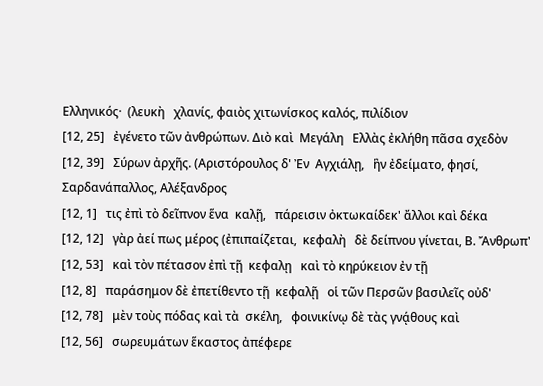Ελληνικός·  (λευκὴ   χλανίς, φαιὸς χιτωνίσκος καλός, πιλίδιον
[12, 25]   ἐγένετο τῶν ἀνθρώπων. Διὸ καὶ  Μεγάλη   Ελλὰς ἐκλήθη πᾶσα σχεδὸν
[12, 39]   Σύρων ἀρχῆς. (Αριστόρουλος δ' Ἐν  Αγχιάλῃ,   ἣν ἐδείματο, φησί, Σαρδανάπαλλος, Αλέξανδρος
[12, 1]   τις ἐπὶ τὸ δεῖπνον ἕνα  καλῇ,   πάρεισιν ὀκτωκαίδεκ' ἄλλοι καὶ δέκα
[12, 12]   γὰρ ἀεί πως μέρος (ἐπιπαίζεται,  κεφαλὴ   δὲ δείπνου γίνεται, Β. Ἄνθρωπ'
[12, 53]   καὶ τὸν πέτασον ἐπὶ τῇ  κεφαλῃ   καὶ τὸ κηρύκειον ἐν τῇ
[12, 8]   παράσημον δὲ ἐπετίθεντο τῇ  κεφαλῇ   οἱ τῶν Περσῶν βασιλεῖς οὐδ'
[12, 78]   μὲν τοὺς πόδας καὶ τὰ  σκέλη,   φοινικίνῳ δὲ τὰς γνᾴθους καὶ
[12, 56]   σωρευμάτων ἕκαστος ἀπέφερε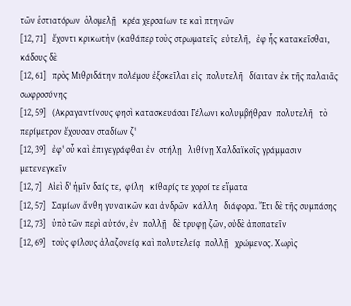τῶν ἑστιατόρων  ὁλομελῇ   κρέα χερσαίων τε καὶ πτηνῶν
[12, 71]   ἔχοντι κρικωτὴν (καθάπερ τοὺς στρωματεῖς  εὐτελῆ,   ἐφ ἧς κατακεῖσθαι, κάδους δὲ
[12, 61]   πρὸς Μιθριδάτην πολέμου ἐξοκεῖλαι εἰς  πολυτελῆ   δίαιταν ἐκ τῆς παλαιᾶς σωφροσύνης
[12, 59]   (Ακραγαντίνους φησὶ κατασκευάσαι Γέλωνι κολυμβήθραν  πολυτελῆ   τὸ περίμετρον ἔχουσαν σταδίων ζ'
[12, 39]   ἐφ' οὗ καὶ ἐπιγεγράφθαι ἐν  στήλῃ   λιθίνῃ Χαλδαϊκοῖς γράμμασιν μετενεγκεῖν
[12, 7]   Αἰεὶ δ' ἡμῖν δαίς τε,  φίλη   κίθαρίς τε χοροί τε εἵματα
[12, 57]   Σαμίων ἄνθη γυναικῶν και ἀνδρῶν  κάλλη   διάφορα. Ἔτι δὲ τῆς συμπάσης
[12, 73]   ὑπὸ τῶν περὶ αὐτόν, ἐν  πολλῇ   δὲ τρυφῃ ζῶν, οὐδὲ ἀποπατεῖν
[12, 69]   τοὺς φίλους ἀλαζονείᾳ καὶ πολυτελείᾳ  πολλῇ   χρώμενος. Χωρὶς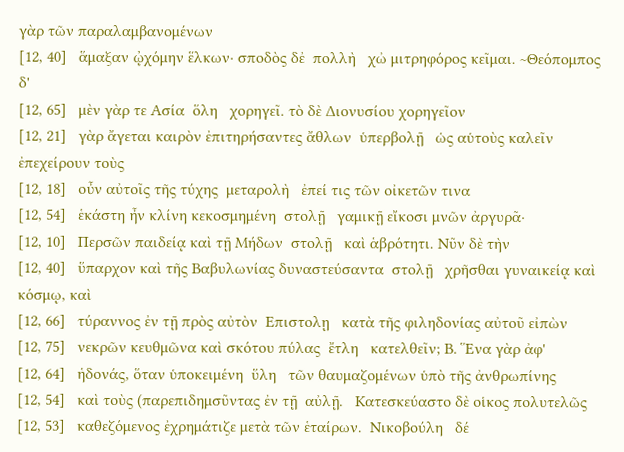γὰρ τῶν παραλαμβανομένων
[12, 40]   ἅμαξαν ᾠχόμην ἕλκων· σποδὸς δἐ  πολλὴ   χὠ μιτρηφόρος κεῖμαι. ~Θεόπομπος δ'
[12, 65]   μὲν γὰρ τε Ασία  ὅλη   χορηγεῖ. τὸ δὲ Διονυσίου χορηγεῖον
[12, 21]   γὰρ ἄγεται καιρὸν ἐπιτηρήσαντες ἄθλων  ὑπερβολῇ   ὡς αὑτοὺς καλεῖν ἐπεχείρουν τοὺς
[12, 18]   οὖν αὐτοῖς τῆς τύχης  μεταρολὴ   ἐπεί τις τῶν οἰκετῶν τινα
[12, 54]   ἑκάστη ἦν κλίνη κεκοσμημένη  στολῇ   γαμικῇ εἴκοσι μνῶν ἀργυρᾶ·
[12, 10]   Περσῶν παιδείᾳ καὶ τῇ Μήδων  στολῇ   καὶ ἁβρότητι. Νῦν δὲ τὴν
[12, 40]   ὕπαρχον καὶ τῆς Βαβυλωνίας δυναστεύσαντα  στολῇ   χρῆσθαι γυναικείᾳ καὶ κόσμῳ, καὶ
[12, 66]   τύραννος ἐν τῇ πρὸς αὐτὸν  Επιστολῃ   κατὰ τῆς φιληδονίας αὐτοῦ εἰπὼν
[12, 75]   νεκρῶν κευθμῶνα καὶ σκότου πύλας  ἔτλη   κατελθεῖν; Β. Ἕνα γὰρ ἀφ'
[12, 64]   ἡδονάς, ὅταν ὑποκειμένη  ὕλη   τῶν θαυμαζομένων ὑπὸ τῆς ἀνθρωπίνης
[12, 54]   καὶ τοὺς (παρεπιδημσῦντας ἐν τῇ  αὐλῇ.   Κατεσκεύαστο δὲ οἱκος πολυτελῶς
[12, 53]   καθεζόμενος ἐχρημάτιζε μετὰ τῶν ἑταίρων.  Νικοβούλη   δέ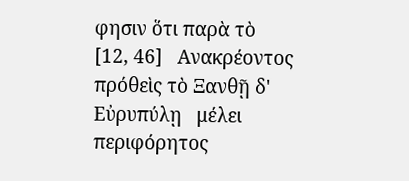φησιν ὅτι παρὰ τὸ
[12, 46]   Ανακρέοντος πρόθεὶς τὸ Ξανθῇ δ'  Εὐρυπύλῃ   μέλει περιφόρητος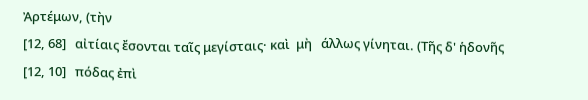Ἀρτέμων, (τὴν
[12, 68]   αἰτίαις ἔσονται ταῖς μεγίσταις· καὶ  μὴ   άλλως γίνηται. (Τῆς δ' ἡδονῆς
[12, 10]   πόδας ἐπὶ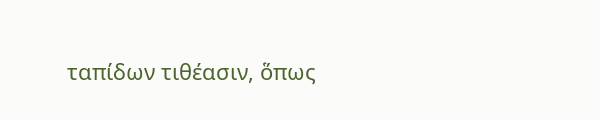ταπίδων τιθέασιν, ὅπως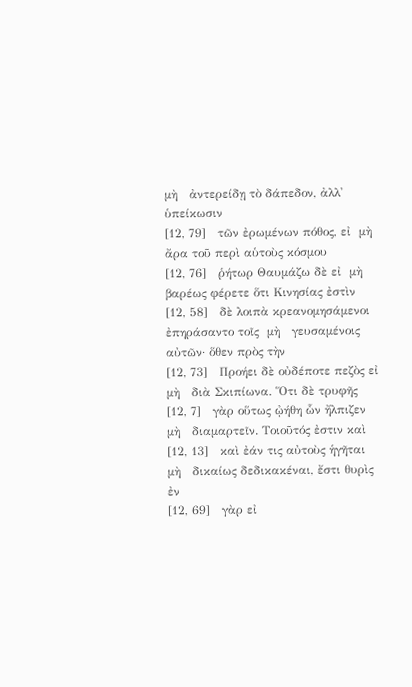μὴ   ἀντερείδῃ τὸ δάπεδον, ἀλλ' ὑπείκωσιν
[12, 79]   τῶν ἐρωμένων πόθος, εἰ  μὴ   ἄρα τοῦ περὶ αὑτοὺς κόσμου
[12, 76]   ῥήτωρ Θαυμάζω δὲ εἰ  μὴ   βαρέως φέρετε ὅτι Κινησίας ἐστὶν
[12, 58]   δὲ λοιπὰ κρεανομησάμενοι ἐπηράσαντο τοῖς  μὴ   γευσαμένοις αὐτῶν· ὅθεν πρὸς τὴν
[12, 73]   Προήει δὲ οὐδέποτε πεζὸς εἰ  μὴ   διὰ Σκιπίωνα. Ὅτι δὲ τρυφῆς
[12, 7]   γὰρ οὕτως ᾠήθη ὧν ἤλπιζεν  μὴ   διαμαρτεῖν. Τοιοῦτός ἐστιν καὶ
[12, 13]   καὶ ἐάν τις αὐτοὺς ἡγῆται  μὴ   δικαίως δεδικακέναι, ἔστι θυρὶς ἐν
[12, 69]   γὰρ εἰ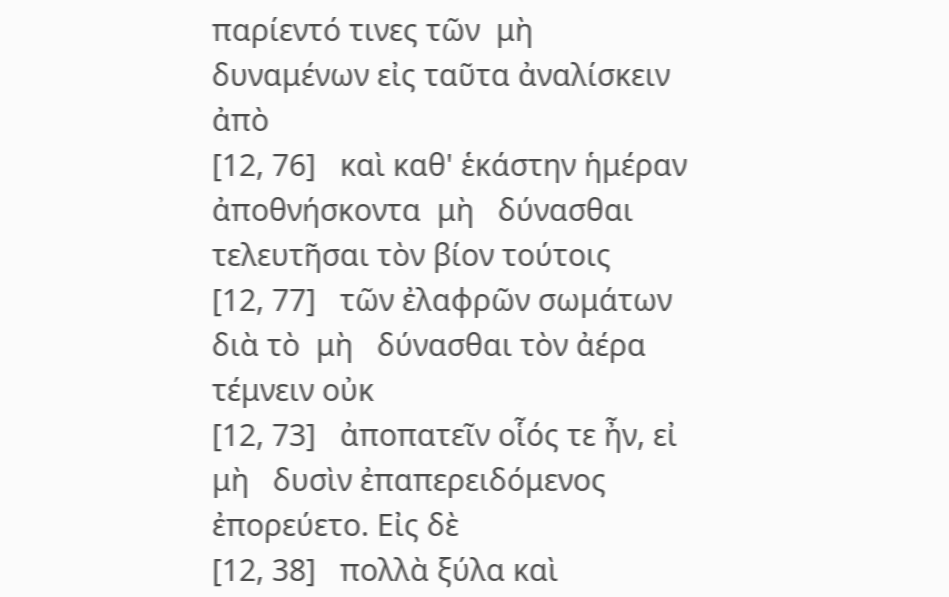παρίεντό τινες τῶν  μὴ   δυναμένων εἰς ταῦτα ἀναλίσκειν ἀπὸ
[12, 76]   καὶ καθ' ἑκάστην ἡμέραν ἀποθνήσκοντα  μὴ   δύνασθαι τελευτῆσαι τὸν βίον τούτοις
[12, 77]   τῶν ἐλαφρῶν σωμάτων διὰ τὸ  μὴ   δύνασθαι τὸν ἀέρα τέμνειν οὐκ
[12, 73]   ἀποπατεῖν οἷός τε ἦν, εἰ  μὴ   δυσὶν ἐπαπερειδόμενος ἐπορεύετο. Εἰς δὲ
[12, 38]   πολλὰ ξύλα καὶ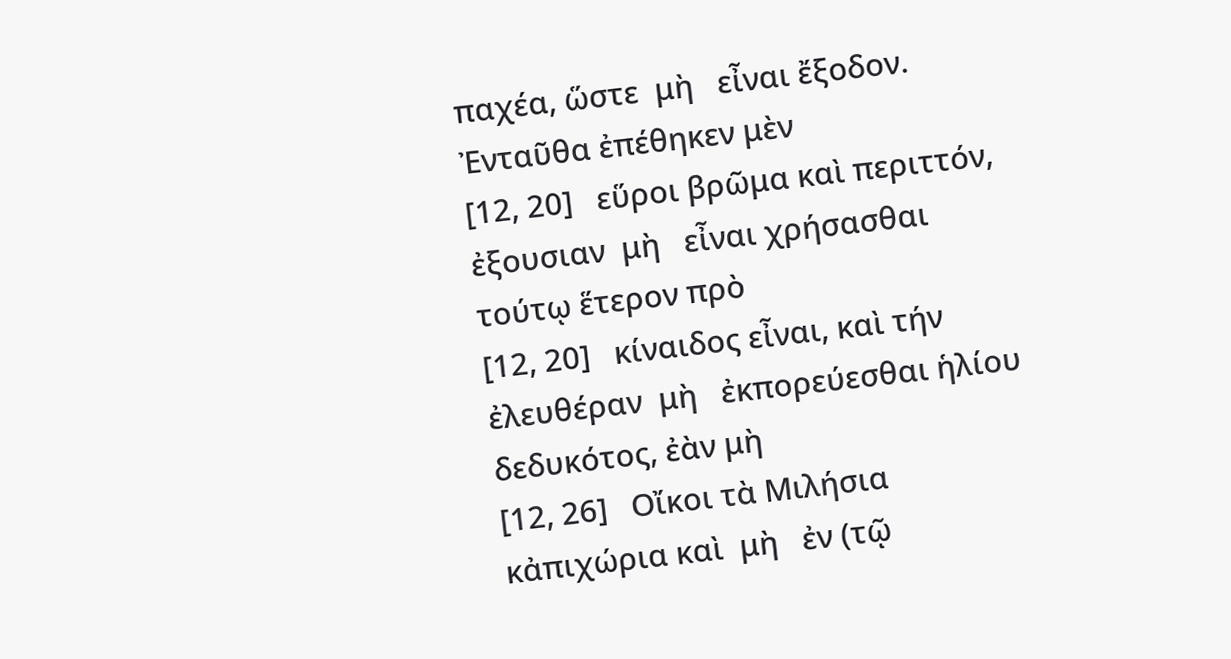παχέα, ὥστε  μὴ   εἶναι ἔξοδον. Ἐνταῦθα ἐπέθηκεν μὲν
[12, 20]   εὕροι βρῶμα καὶ περιττόν, ἐξουσιαν  μὴ   εἶναι χρήσασθαι τούτῳ ἕτερον πρὸ
[12, 20]   κίναιδος εἶναι, καὶ τήν ἐλευθέραν  μὴ   ἐκπορεύεσθαι ἡλίου δεδυκότος, ἐὰν μὴ
[12, 26]   Οἴκοι τὰ Μιλήσια κἀπιχώρια καὶ  μὴ   ἐν (τῷ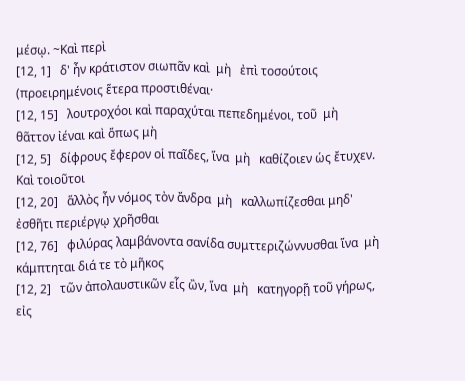μέσῳ. ~Καὶ περὶ
[12, 1]   δ' ἦν κράτιστον σιωπᾶν καὶ  μὴ   ἐπὶ τοσούτοις (προειρημένοις ἕτερα προστιθέναι·
[12, 15]   λουτροχόοι καὶ παραχύται πεπεδημένοι, τοῦ  μὴ   θᾶττον ἰέναι καὶ ὅπως μὴ
[12, 5]   δίφρους ἔφερον οἱ παῖδες, ἵνα  μὴ   καθίζοιεν ὡς ἔτυχεν. Καὶ τοιοῦτοι
[12, 20]   ἅλλὸς ἦν νόμος τὸν ἄνδρα  μὴ   καλλωπίζεσθαι μηδ' ἐσθῆτι περιέργῳ χρῆσθαι
[12, 76]   φιλύρας λαμβάνοντα σανίδα συμττεριζώννυσθαι ἵνα  μὴ   κάμπτηται διά τε τὸ μῆκος
[12, 2]   τῶν ἀπολαυστικῶν εἷς ὢν, ἵνα  μὴ   κατηγορῇ τοῦ γήρως, εἰς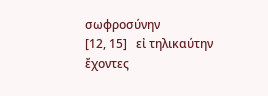σωφροσύνην
[12, 15]   εἰ τηλικαύτην ἔχοντες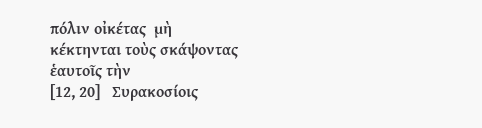πόλιν οἰκέτας  μὴ   κέκτηνται τοὺς σκάψοντας ἑαυτοῖς τὴν
[12, 20]   Συρακοσίοις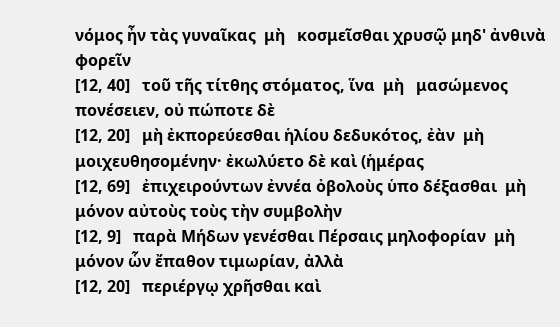νόμος ἦν τὰς γυναῖκας  μὴ   κοσμεῖσθαι χρυσῷ μηδ' ἀνθινὰ φορεῖν
[12, 40]   τοῦ τῆς τίτθης στόματος, ἵνα  μὴ   μασώμενος πονέσειεν, οὐ πώποτε δὲ
[12, 20]   μὴ ἐκπορεύεσθαι ἡλίου δεδυκότος, ἐὰν  μὴ   μοιχευθησομένην· ἐκωλύετο δὲ καὶ (ἡμέρας
[12, 69]   ἐπιχειρούντων ἐννέα ὀβολοὺς ὑπο δέξασθαι  μὴ   μόνον αὐτοὺς τοὺς τὴν συμβολὴν
[12, 9]   παρὰ Μήδων γενέσθαι Πέρσαις μηλοφορίαν  μὴ   μόνον ὧν ἔπαθον τιμωρίαν, ἀλλὰ
[12, 20]   περιέργῳ χρῆσθαι καὶ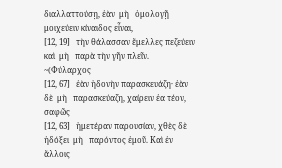διαλλαττούσῃ, ἐὰν  μὴ   ὁμολογῇ μοιχεύειν κίναιδος εἶναι,
[12, 19]   τὴν θάλασσαν ἔμελλες πεζεύειν καὶ  μὴ   παρὰ τὴν γῆν πλεῖν. ~(Φύλαρχος
[12, 67]   ἐὰν ἡδονὴν παρασκευάζη· ἐὰν δὲ  μὴ   παρασκεύαζη, χαίρειν ἐα τέον, σαφῶς
[12, 63]   ἡμετέραν παρουσίαν, χθὲς δὲ ἠδόξει  μὴ   παρόντος ἐμοῦ. Καὶ ἐν ἄλλοις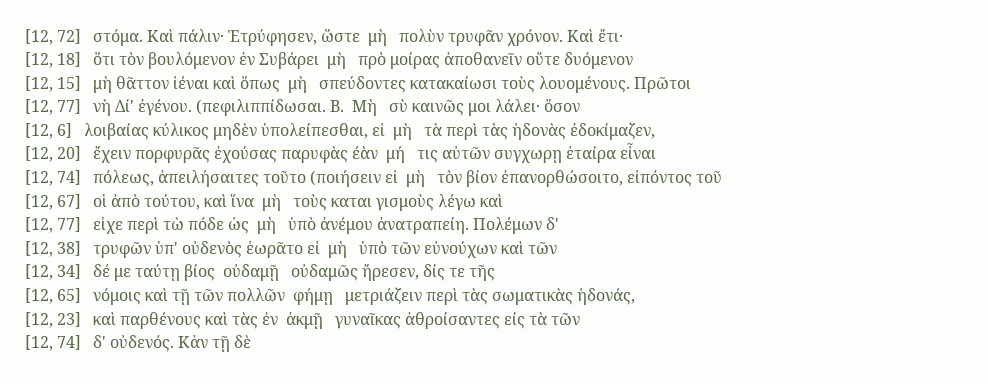[12, 72]   στόμα. Καὶ πάλιν· Ἐτρύφησεν, ὥστε  μὴ   πολὺν τρυφᾶν χρόνον. Καὶ ἔτι·
[12, 18]   ὅτι τὸν βουλόμενον ἐν Συβάρει  μὴ   πρὸ μοίρας ἀποθανεῖν οὔτε δυόμενον
[12, 15]   μὴ θᾶττον ἰέναι καὶ ὅπως  μὴ   σπεύδοντες κατακαίωσι τοὺς λουομένους. Πρῶτοι
[12, 77]   νὴ Δί' ἐγένου. (πεφιλιππίδωσαι. Β.  Μὴ   σὺ καινῶς μοι λάλει· ὅσον
[12, 6]   λοιβαίας κύλικος μηδὲν ὑπολείπεσθαι, εἰ  μὴ   τὰ περὶ τὰς ἡδονὰς ἐδοκίμαζεν,
[12, 20]   ἔχειν πορφυρᾶς ἐχούσας παρυφὰς έὰν  μή   τις αὐτῶν συγχωρῃ ἑταίρα εἶναι
[12, 74]   πόλεως, ἀπειλήσαιτες τοῦτο (ποιήσειν εἰ  μὴ   τὸν βίον ἐπανορθώσοιτο, εἰπόντος τοῦ
[12, 67]   οἱ ἀπὸ τούτου, καὶ ἵνα  μὴ   τοὺς καται γισμοὺς λέγω καὶ
[12, 77]   εἱχε περὶ τὼ πόδε ὡς  μὴ   ὑπὸ ἀνέμου ἀνατραπείη. Πολέμων δ'
[12, 38]   τρυφῶν ὑπ' οὐδενὸς ἑωρᾶτο εἰ  μὴ   ὑπὸ τῶν εὐνούχων καὶ τῶν
[12, 34]   δέ με ταύτῃ βίος  οὐδαμῇ   οὐδαμῶς ἤρεσεν, δίς τε τῆς
[12, 65]   νόμοις καὶ τῇ τῶν πολλῶν  φήμῃ   μετριάζειν περὶ τὰς σωματικὰς ἡδονάς,
[12, 23]   καὶ παρθένους καὶ τὰς ἐν  ἀκμῇ   γυναῖκας ἀθροίσαντες είς τὰ τῶν
[12, 74]   δ' οὐδενός. Κἀν τῇ δὲ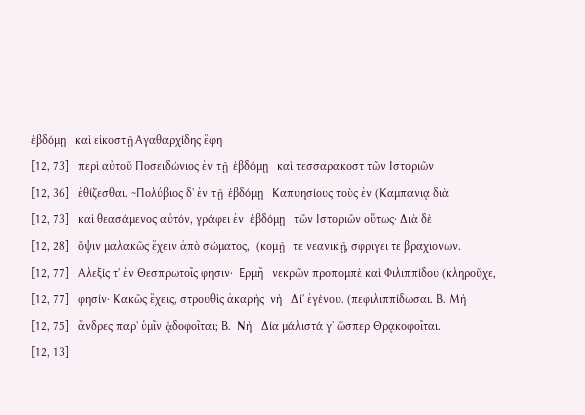ἑβδόμῃ   καὶ εἰκοστῇ Αγαθαρχίδης ἔφη
[12, 73]   περὶ αὐτοῦ Ποσειδώνιος ἐν τῇ  ἑβδόμῃ   καὶ τεσσαρακοστ τῶν Ιστοριῶν
[12, 36]   ἐθίζεσθαι. ~Πολύβιος δ' ἐν τῇ  ἑβδόμῃ   Καπυησίους τοὺς ἐν (Καμπανιᾳ διὰ
[12, 73]   καὶ θεασάμενος αὐτόν, γράφει ἐν  ἑβδόμῃ   τῶν Ιστοριῶν οὕτως· Διὰ δὲ
[12, 28]   ὄψιν μαλακῶς ἔχειν ἀπὸ σώματος,  (κομῇ   τε νεανικῇ, σφριγει τε βραχιονων.
[12, 77]   Αλεξίς τ' ἐν Θεσπρωτοῖς φησιν·  Ερμῆ   νεκρῶν προπομπὲ καὶ Φιλιππίδου (κληροῦχε,
[12, 77]   φησίν· Κακῶς ἔχεις, στρουθὶς ἀκαρὴς  νὴ   Δί' ἐγένου. (πεφιλιππίδωσαι. Β. Μὴ
[12, 75]   ἄνδρες παρ' ὑμῖν ᾁδοφοῖται; Β.  Νὴ   Δία μάλιστά γ᾽ ὥσπερ Θρᾳκοφοῖται.
[12, 13]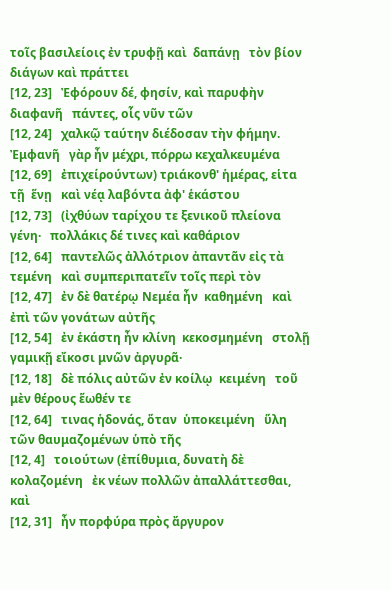τοῖς βασιλείοις ἐν τρυφῇ καὶ  δαπάνῃ   τὸν βίον διάγων καὶ πράττει
[12, 23]   Ἐφόρουν δέ, φησίν, καὶ παρυφὴν  διαφανῆ   πάντες, οἷς νῦν τῶν
[12, 24]   χαλκῷ ταύτην διέδοσαν τὴν φήμην.  Ἐμφανῆ   γὰρ ἦν μέχρι, πόρρω κεχαλκευμένα
[12, 69]   ἐπιχείρούντων) τριάκονθ' ἡμέρας, εἱτα τῇ  ἕνῃ   καὶ νέᾳ λαβόντα ἀφ' ἑκάστου
[12, 73]   (ἰχθύων ταρίχου τε ξενικοῦ πλείονα  γένη·   πολλάκις δέ τινες καὶ καθάριον
[12, 64]   παντελῶς ἀλλότριον ἀπαντᾶν εἰς τὰ  τεμένη   καὶ συμπεριπατεῖν τοῖς περὶ τὸν
[12, 47]   ἐν δὲ θατέρῳ Νεμέα ἦν  καθημένη   καὶ ἐπὶ τῶν γονάτων αὐτῆς
[12, 54]   ἐν ἑκάστη ἦν κλίνη  κεκοσμημένη   στολῇ γαμικῇ εἴκοσι μνῶν ἀργυρᾶ·
[12, 18]   δὲ πόλις αὐτῶν ἐν κοίλῳ  κειμένη   τοῦ μὲν θέρους ἕωθέν τε
[12, 64]   τινας ἡδονάς, ὅταν  ὑποκειμένη   ὕλη τῶν θαυμαζομένων ὑπὸ τῆς
[12, 4]   τοιούτων (ἐπίθυμια, δυνατὴ δὲ  κολαζομένη   ἐκ νέων πολλῶν ἀπαλλάττεσθαι, καὶ
[12, 31]   ἦν πορφύρα πρὸς ἄργυρον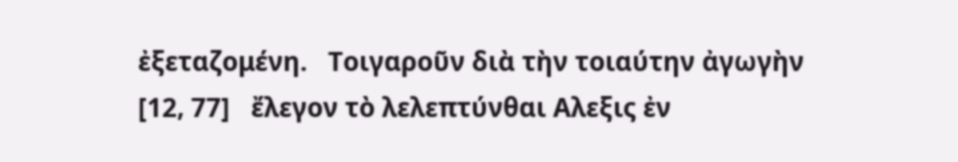ἐξεταζομένη.   Τοιγαροῦν διὰ τὴν τοιαύτην ἀγωγὴν
[12, 77]   ἔλεγον τὸ λελεπτύνθαι Αλεξις ἐν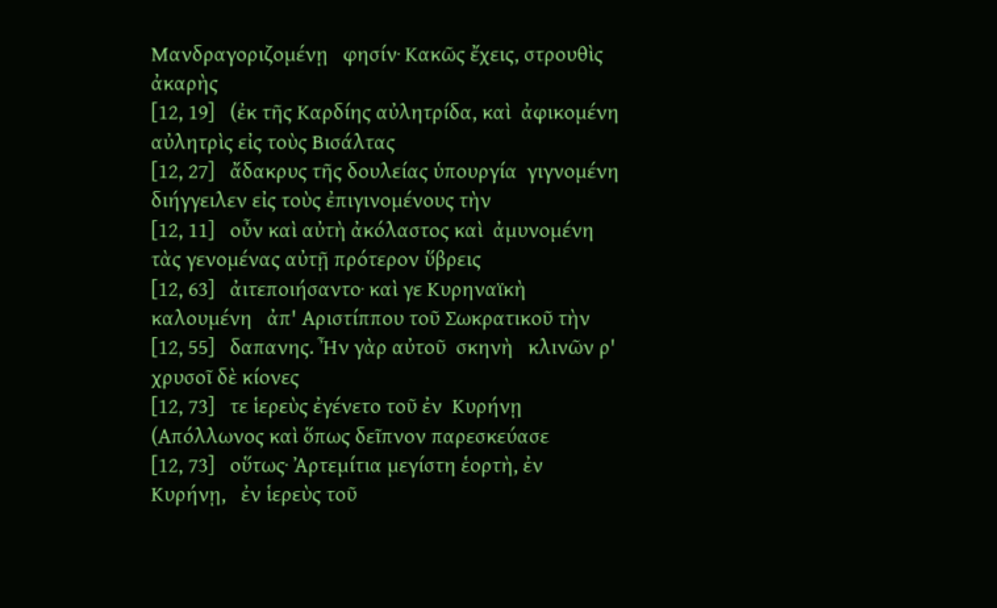Μανδραγοριζομένῃ   φησίν· Κακῶς ἔχεις, στρουθὶς ἀκαρὴς
[12, 19]   (ἐκ τῆς Καρδίης αὐλητρίδα, καὶ  ἀφικομένη   αὐλητρὶς εἰς τοὺς Βισάλτας
[12, 27]   ἄδακρυς τῆς δουλείας ὑπουργία  γιγνομένη   διήγγειλεν εἰς τοὺς ἐπιγινομένους τὴν
[12, 11]   οὖν καὶ αὐτὴ ἀκόλαστος καὶ  ἀμυνομένη   τὰς γενομένας αὐτῇ πρότερον ὕβρεις
[12, 63]   ἀιτεποιήσαντο· καὶ γε Κυρηναϊκὴ  καλουμένη   ἀπ' Αριστίππου τοῦ Σωκρατικοῦ τὴν
[12, 55]   δαπανης. Ἦν γὰρ αὐτοῦ  σκηνὴ   κλινῶν ρ' χρυσοῖ δὲ κίονες
[12, 73]   τε ἱερεὺς ἐγένετο τοῦ ἐν  Κυρήνῃ   (Απόλλωνος καὶ ὅπως δεῖπνον παρεσκεύασε
[12, 73]   οὕτως· Ἀρτεμίτια μεγίστη ἑορτὴ, ἐν  Κυρήνῃ,   ἐν ἱερεὺς τοῦ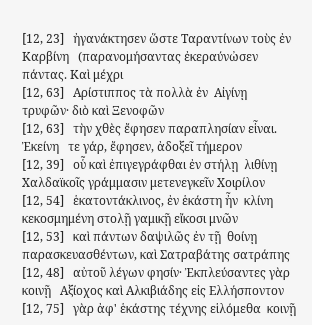[12, 23]   ἠγανάκτησεν ὥστε Ταραντίνων τοὺς ἐν  Καρβίνη   (παρανομήσαντας ἐκεραύνὠσεν πάντας. Καὶ μέχρι
[12, 63]   Αρίστιππος τὰ πολλὰ ἐν  Αἰγίνῃ   τρυφῶν· διὸ καὶ Ξενοφῶν
[12, 63]   τὴν χθὲς ἔφησεν παραπλησίαν εἷναι.  Ἐκείνη   τε γάρ, ἔφησεν, ἀδοξεῖ τήμερον
[12, 39]   οὗ καὶ ἐπιγεγράφθαι ἐν στήλῃ  λιθίνῃ   Χαλδαϊκοῖς γράμμασιν μετενεγκεῖν Χοιρίλον
[12, 54]   ἑκατοντάκλινος, ἐν ἑκάστη ἦν  κλίνη   κεκοσμημένη στολῇ γαμικῇ εἴκοσι μνῶν
[12, 53]   καὶ πάντων δαψιλῶς ἐν τῇ  θοίνῃ   παρασκευασθέντων, καὶ Σατραβάτης σατράπης
[12, 48]   αὐτοῦ λέγων φησίν· Ἐκπλεύσαντες γὰρ  κοινῇ   Αξίοχος καὶ Αλκιβιάδης εἰς Ελλήσποντον
[12, 75]   γὰρ ἀφ' ἑκάστης τέχνης εἱλόμεθα  κοινῇ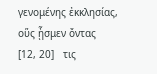γενομένης ἐκκλησίας, οὕς ᾖσμεν ὄντας
[12, 20]   τις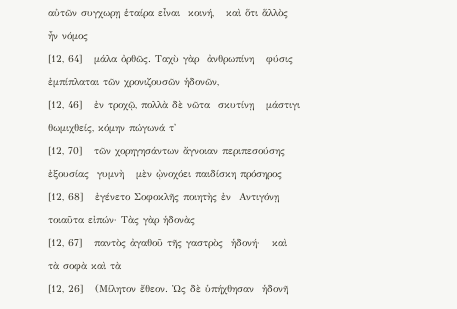αὐτῶν συγχωρῃ ἑταίρα εἶναι  κοινή,   καὶ ὅτι ἅλλὸς ἦν νόμος
[12, 64]   μάλα ὀρθῶς. Ταχὺ γὰρ  ἀνθρωπίνη   φύσις ἐμπίπλαται τῶν χρονιζουσῶν ἡδονῶν,
[12, 46]   ἐν τροχῷ, πολλὰ δὲ νῶτα  σκυτίνῃ   μάστιγι θωμιχθείς, κόμην πώγωνά τ'
[12, 70]   τῶν χορηγησάντων ἄγνοιαν περιπεσούσης ἐξουσίας  γυμνὴ   μὲν ᾠνοχόει παιδίσκη πρόσηρος
[12, 68]   ἐγένετο Σοφοκλῆς ποιητὴς ἐν  Αντιγόνῃ   τοιαῦτα εἰπών· Τὰς γὰρ ἡδονὰς
[12, 67]   παντὸς ἀγαθοῦ τῆς γαστρὸς  ἡδονή·   καὶ τὰ σοφὰ καὶ τὰ
[12, 26]   (Μίλητον ἔθεον. Ὡς δὲ ὑπήχθησαν  ἡδονῆ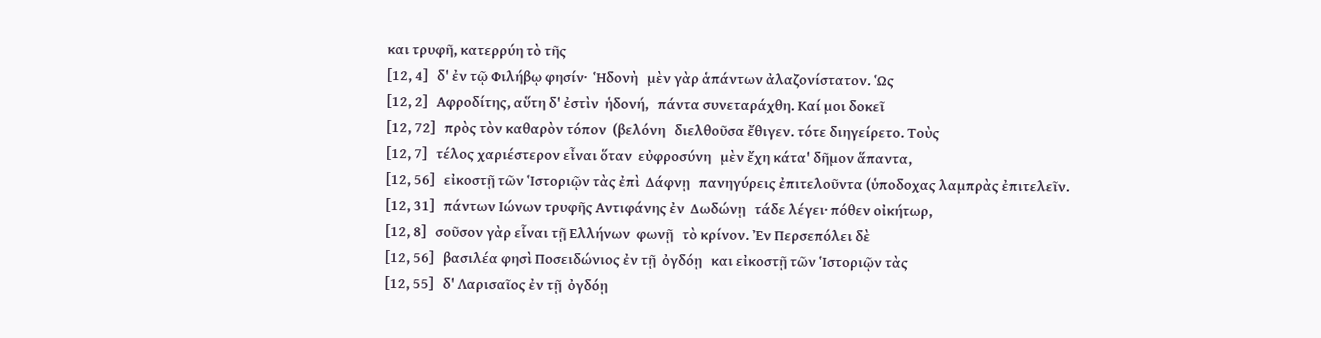και τρυφῆ, κατερρύη τὸ τῆς
[12, 4]   δ' ἐν τῷ Φιλήβῳ φησίν·  Ἡδονὴ   μὲν γὰρ ἁπάντων ἀλαζονίστατον. Ὡς
[12, 2]   Αφροδίτης, αὕτη δ' ἐστὶν  ἡδονή,   πάντα συνεταράχθη. Καί μοι δοκεῖ
[12, 72]   πρὸς τὸν καθαρὸν τόπον  (βελόνη   διελθοῦσα ἔθιγεν. τότε διηγείρετο. Τοὺς
[12, 7]   τέλος χαριέστερον εἶναι ὅταν  εὐφροσύνη   μὲν ἔχη κάτα' δῆμον ἅπαντα,
[12, 56]   εἰκοστῇ τῶν Ἱστοριῷν τὰς ἐπὶ  Δάφνῃ   πανηγύρεις ἐπιτελοῦντα (ὑποδοχας λαμπρὰς ἐπιτελεῖν.
[12, 31]   πάντων Ιώνων τρυφῆς Αντιφάνης ἐν  Δωδώνῃ   τάδε λέγει· πόθεν οἰκήτωρ,
[12, 8]   σοῦσον γὰρ εἷναι τῇ Ελλήνων  φωνῇ   τὸ κρίνον. Ἐν Περσεπόλει δὲ
[12, 56]   βασιλέα φησὶ Ποσειδώνιος ἐν τῇ  ὀγδόῃ   και εἰκοστῇ τῶν Ἱστοριῷν τὰς
[12, 55]   δ' Λαρισαῖος ἐν τῇ  ὀγδόῃ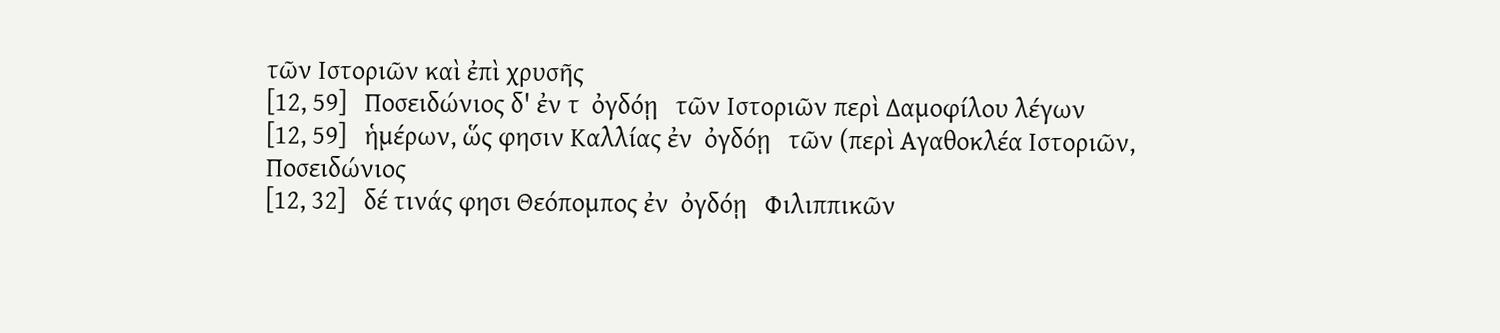τῶν Ιστοριῶν καὶ ἐπὶ χρυσῆς
[12, 59]   Ποσειδώνιος δ' ἐν τ  ὀγδόῃ   τῶν Ιστοριῶν περὶ Δαμοφίλου λέγων
[12, 59]   ἡμέρων, ὥς φησιν Καλλίας ἐν  ὀγδόῃ   τῶν (περὶ Αγαθοκλέα Ιστοριῶν, Ποσειδώνιος
[12, 32]   δέ τινάς φησι Θεόπομπος ἐν  ὀγδόῃ   Φιλιππικῶν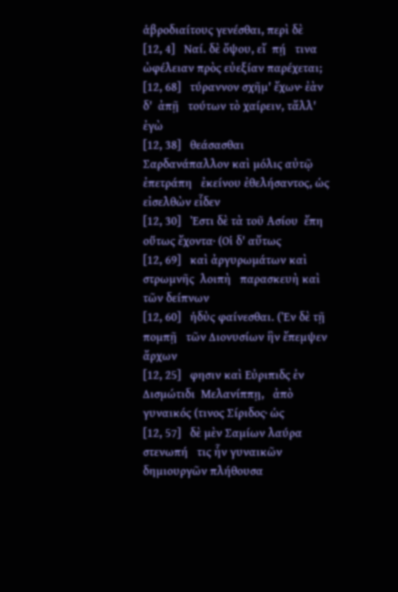ἁβροδιαίτους γενέσθαι, περὶ δὲ
[12, 4]   Ναί. δὲ ὄψου, εἴ  πῄ   τινα ὠφέλειαν πρὸς εὐεξίαν παρέχεται;
[12, 68]   τύραννον σχῆμ' ἔχων· ἐὰν δ'  ἀπῇ   τούτων τὸ χαίρειν, τἄλλ' ἐγὼ
[12, 38]   θεάσασθαι Σαρδανάπαλλον καὶ μόλις αὐτῷ  ἐπετράπη   ἐκείνου ἐθελήσαντος, ὡς εἰσελθὼν εἷδεν
[12, 30]   Ἐστι δὲ τὰ τοῦ Ασίου  ἔπη   οὕτως ἔχοντα· (Οἱ δ' αὔτως
[12, 69]   καὶ ἀργυρωμάτων καὶ στρωμνῆς  λοιπὴ   παρασκευὴ καὶ τῶν δείπνων
[12, 60]   ἡδὺς φαίνεσθαι. (Ἐν δὲ τῇ  πομπῇ   τῶν Διονυσίων ἣν ἔπεμψεν ἄρχων
[12, 25]   φησιν καὶ Εὐριπιδς ἐν Δισμώτιδι  Μελανίππῃ,   ἀπὸ γυναικός (τινος Σίριδος· ὡς
[12, 57]   δὲ μὲν Σαμίων λαύρα  στενωπή   τις ἧν γυναικῶν δημιουργῶν πλήθουσα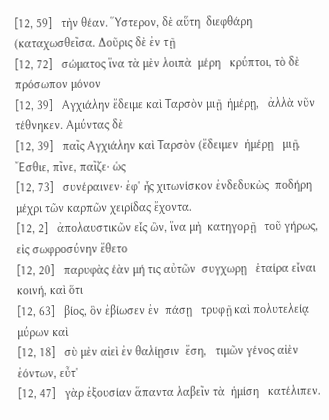[12, 59]   τὴν θέαν. Ὕστερον, δὲ αὕτη  διεφθάρη   (καταχωσθεῖσα. Δοῦρις δὲ ἐν τῇ
[12, 72]   σώματος ἵνα τὰ μὲν λοιπὰ  μέρη   κρύπτοι, τὸ δὲ πρόσωπον μόνον
[12, 39]   Αγχιάλην ἔδειμε καὶ Ταρσὸν μιῇ  ἡμέρῃ,   ἀλλὰ νῦν τέθνηκεν. Αμύντας δὲ
[12, 39]   παῖς Αγχιάλην καὶ Ταρσὸν (ἔδειμεν  ἡμέρῃ   μιῇ. Ἔσθιε, πῖνε, παῖζε· ὡς
[12, 73]   συνέραινεν· ἐφ' ἧς χιτωνίσκον ἐνδεδυκὼς  ποδήρη   μέχρι τῶν καρπῶν χειρίδας ἔχοντα.
[12, 2]   ἀπολαυστικῶν εἷς ὢν, ἵνα μὴ  κατηγορῇ   τοῦ γήρως, εἰς σωφροσύνην ἔθετο
[12, 20]   παρυφὰς έὰν μή τις αὐτῶν  συγχωρῃ   ἑταίρα εἶναι κοινή, καὶ ὅτι
[12, 63]   βίος, ὃν ἐβίωσεν ἐν  πάσῃ   τρυφῇ καὶ πολυτελείᾳ μύρων καὶ
[12, 18]   σὺ μὲν αἰεὶ ἐν θαλίῃσιν  ἔση,   τιμῶν γένος αἰὲν ἐόντων, εὖτ'
[12, 47]   γὰρ ἐξουσίαν ἅπαντα λαβεῖν τὰ  ἡμίση   κατέλιπεν.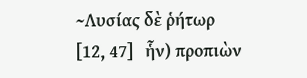~Λυσίας δὲ ῥήτωρ
[12, 47]   ἧν) προπιὼν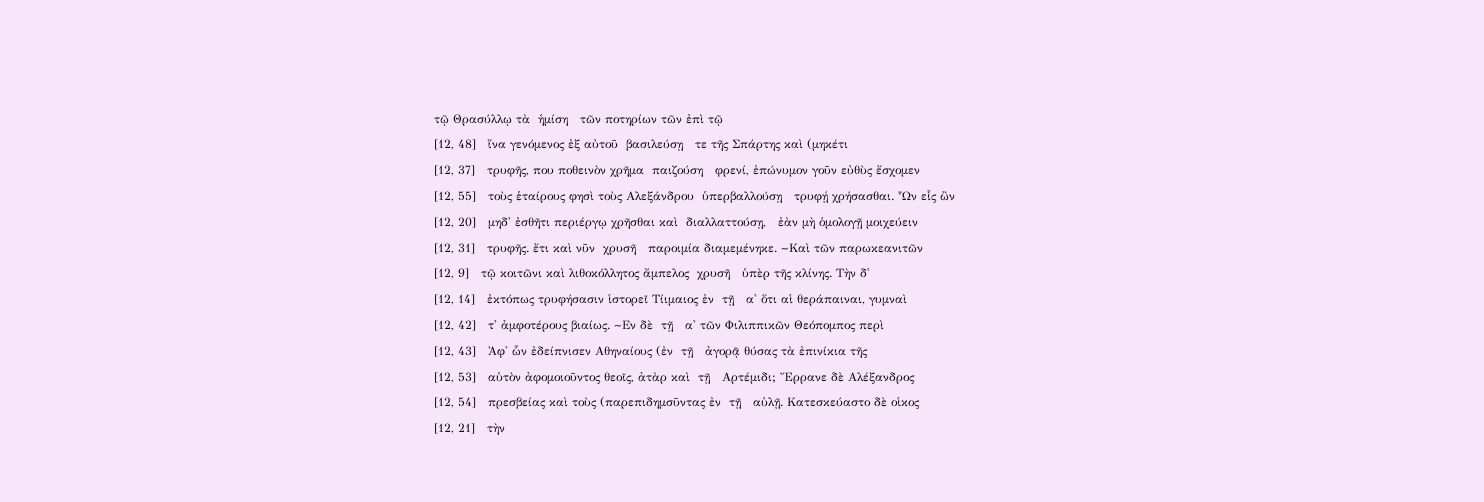τῷ Θρασύλλῳ τὰ  ἡμίση   τῶν ποτηρίων τῶν ἐπὶ τῷ
[12, 48]   ἵνα γενόμενος ἐξ αὐτοῦ  βασιλεύσῃ   τε τῆς Σπάρτης καὶ (μηκέτι
[12, 37]   τρυφῆς, που ποθεινὸν χρῆμα  παιζούση   φρενί, ἐπώνυμον γοῦν εὐθὺς ἔσχομεν
[12, 55]   τοὺς ἑταίρους φησὶ τοὺς Αλεξάνδρου  ὑπερβαλλούσῃ   τρυφῄ χρήσασθαι. Ὧν εἷς ὢν
[12, 20]   μηδ' ἐσθῆτι περιέργῳ χρῆσθαι καὶ  διαλλαττούσῃ,   ἐὰν μὴ ὁμολογῇ μοιχεύειν
[12, 31]   τρυφῆς. ἔτι καὶ νῦν  χρυσῆ   παροιμία διαμεμένηκε. ~Καὶ τῶν παρωκεανιτῶν
[12, 9]   τῷ κοιτῶνι καὶ λιθοκόλλητος ἄμπελος  χρυσῆ   ὑπὲρ τῆς κλίνης. Τὴν δ'
[12, 14]   ἐκτόπως τρυφήσασιν ἱστορεῖ Τίιμαιος ἐν  τῇ   α' ὅτι αἱ θεράπαιναι, γυμναὶ
[12, 42]   τ' ἀμφοτέρους βιαίως. ~Εν δὲ  τῇ   α' τῶν Φιλιππικῶν Θεόπομπος περὶ
[12, 43]   Ἀφ' ὧν ἐδείπνισεν Αθηναίους (ἐν  τῇ   ἀγορᾷ θύσας τὰ ἐπινίκια τῆς
[12, 53]   αὑτὸν ἀφομοιοῦντος θεοῖς, ἀτὰρ καὶ  τῇ   Αρτέμιδι; Ἔρρανε δὲ Αλέξανδρος
[12, 54]   πρεσβείας καὶ τοὺς (παρεπιδημσῦντας ἐν  τῇ   αὐλῇ. Κατεσκεύαστο δὲ οἱκος
[12, 21]   τὴν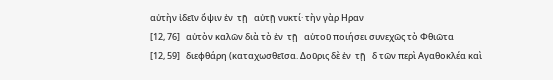αὐτὴν ἰδεῖν ὄψιν ἐν  τῇ   αὐτῇ νυκτί· τὴν γὰρ Ηραν
[12, 76]   αὐτὸν καλῶν διὰ τὸ ἐν  τῇ   αὑτοῦ ποιήσει συνεχῶς τὸ Φθιῶτα
[12, 59]   διεφθάρη (καταχωσθεῖσα. Δοῦρις δὲ ἐν  τῇ   δ τῶν περὶ Αγαθοκλέα καὶ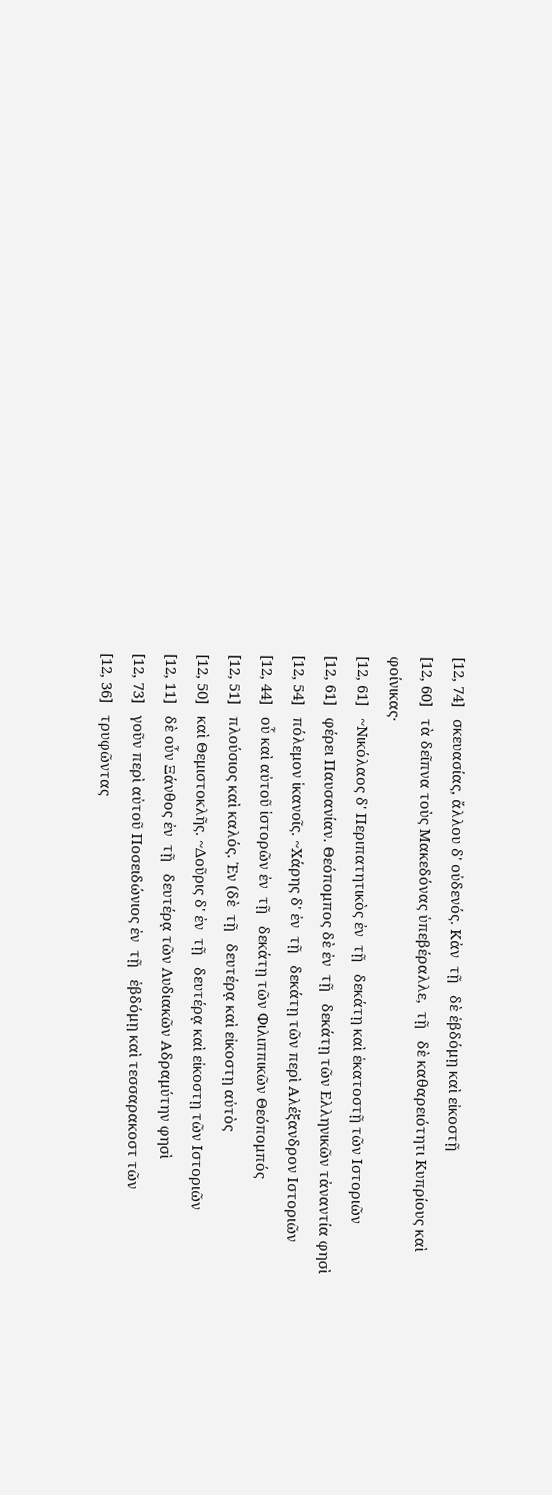[12, 74]   σκευασίας, ἄλλου δ' οὐδενός. Κἀν  τῇ   δὲ ἑβδόμῃ καὶ εἰκοστῇ
[12, 60]   τὰ δεῖπνα τοὺς Μακεδόνας ὑπεβέραλλε,  τῇ   δὲ καθαρειότητι Κυπρίους καὶ φοίνικας·
[12, 61]   ~Νικόλαος δ' Περιπατητικὸς ἐν  τῇ   δεκάτῃ καὶ ἑκατοστῇ τῶν Ιστοριῶν
[12, 61]   φέρει Παυσανίαν. Θεόπομπος δὲ ἐν  τῇ   δεκάτῃ τῶν Ελληνικῶν τἀναντία φησὶ
[12, 54]   πόλεμον ἱκανοῖς. ~Χάρης δ' ἐν  τῇ   δεκάτῃ τῶν περὶ Αλέξανδρον Ιστοριῶν
[12, 44]   οὗ καὶ αὐτοῦ ἱστορῶν ἐν  τῇ   δεκάτῃ τῶν Φιλιππικῶν Θεόπομπός
[12, 51]   πλούσιος καὶ καλός. Ἐν (δὲ  τῇ   δευτέρᾳ καὶ εἰκοστῃ αὐτὸς
[12, 50]   καὶ Θεμιστοκλῆς. ~Δοῦρις δ' ἐν  τῇ   δευτέρᾳ καὶ εἰκοστῃ τῶν Ιστοριῶν
[12, 11]   δὲ οὖν Ξάνθος ἐν  τῇ   δευτέρᾳ τῶν Λυδιακῶν Αδραμύτην φησὶ
[12, 73]   γοῦν περὶ αὐτοῦ Ποσειδώνιος ἐν  τῇ   ἑβδόμῃ καὶ τεσσαρακοστ τῶν
[12, 36]   τρυφῶντας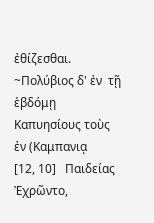ἐθίζεσθαι. ~Πολύβιος δ' ἐν  τῇ   ἑβδόμῃ Καπυησίους τοὺς ἐν (Καμπανιᾳ
[12, 10]   Παιδείας Ἐχρῶντο,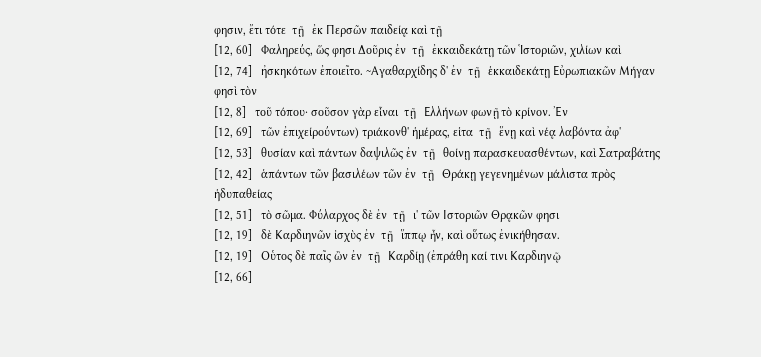φησιν, ἔτι τότε  τῇ   ἐκ Περσῶν παιδείᾳ καὶ τῇ
[12, 60]   Φαληρεύς, ὥς φησι Δοῦρις ἐν  τῇ   ἐκκαιδεκάτῃ τῶν Ἱστοριῶν, χιλίων καὶ
[12, 74]   ἠσκηκότων ἐποιεῖτο. ~Αγαθαρχίδης δ' ἐν  τῇ   ἑκκαιδεκάτῃ Εὐρωπιακῶν Μήγαν φησὶ τὸν
[12, 8]   τοῦ τόπου· σοῦσον γὰρ εἷναι  τῇ   Ελλήνων φωνῇ τὸ κρίνον. Ἐν
[12, 69]   τῶν ἐπιχείρούντων) τριάκονθ' ἡμέρας, εἱτα  τῇ   ἕνῃ καὶ νέᾳ λαβόντα ἀφ'
[12, 53]   θυσίαν καὶ πάντων δαψιλῶς ἐν  τῇ   θοίνῃ παρασκευασθέντων, καὶ Σατραβάτης
[12, 42]   ἁπάντων τῶν βασιλέων τῶν ἐν  τῇ   Θράκῃ γεγενημένων μάλιστα πρὸς ἡδυπαθείας
[12, 51]   τὸ σῶμα. Φύλαρχος δὲ ἐν  τῇ   ι' τῶν Ιστοριῶν Θρᾳκῶν φησι
[12, 19]   δὲ Καρδιηνῶν ἰσχὺς ἐν  τῇ   ἵππῳ ἦν, καὶ οὕτως ἐνικήθησαν.
[12, 19]   Οὑτος δὲ παῖς ὢν ἐν  τῇ   Καρδίῃ (ἐπράθη καί τινι Καρδιηνῷ
[12, 66]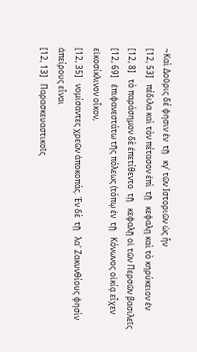~Καὶ Δοῦρις δέ φησιν ἐν  τῇ   κγ' τῶν Ιστοριῶν ὡς ἦν
[12, 53]   πέδιλα καὶ τὸν πέτασον ἐπὶ  τῇ   κεφαλῃ καὶ τὸ κηρύκειον ἐν
[12, 8]   τὸ παράσημον δὲ ἐπετίθεντο  τῇ   κεφαλῇ οἱ τῶν Περσῶν βασιλεῖς
[12, 69]   ἐπιφανεστάτω τῆς πόλεως (τόπῳ ἐν  τῇ   Κόνωνος οἰκίᾳ εἷχεν εἰκοσίκλινον οἷκον,
[12, 35]   νομίσαντες χρεῶν ἀποκοπάς. Ἐν δὲ  τῇ   λα' Ζακυνθίους φησὶν ἀπείρους εἷναι
[12, 13]   Παρασκευαστικοῖς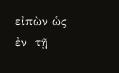εἰπὼν ὡς ἐν  τῇ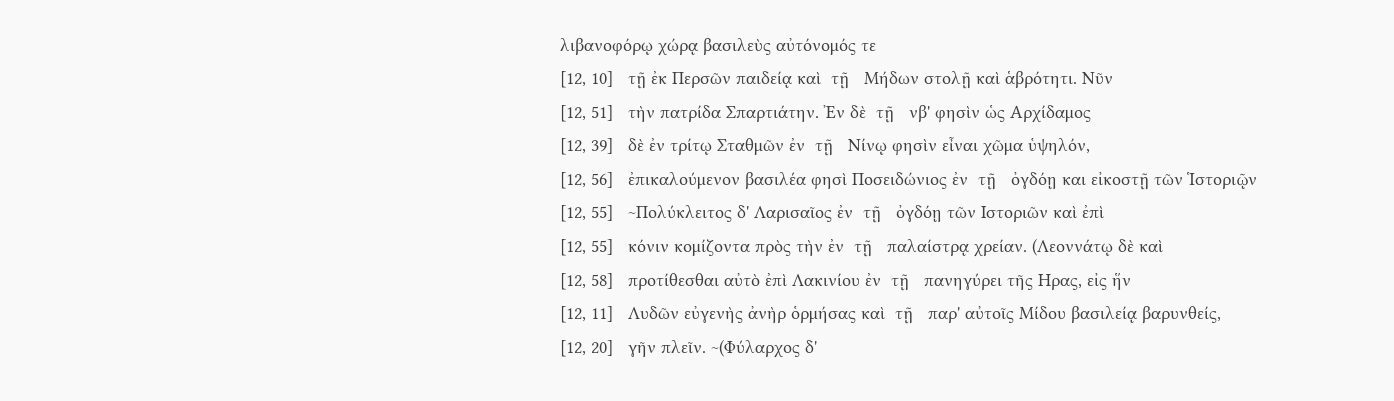λιβανοφόρῳ χώρᾳ βασιλεὺς αὐτόνομός τε
[12, 10]   τῇ ἐκ Περσῶν παιδείᾳ καὶ  τῇ   Μήδων στολῇ καὶ ἁβρότητι. Νῦν
[12, 51]   τὴν πατρίδα Σπαρτιάτην. Ἐν δὲ  τῇ   νβ' φησὶν ὡς Αρχίδαμος
[12, 39]   δὲ ἐν τρίτῳ Σταθμῶν ἐν  τῇ   Νίνῳ φησὶν εἶναι χῶμα ὑψηλόν,
[12, 56]   ἐπικαλούμενον βασιλέα φησὶ Ποσειδώνιος ἐν  τῇ   ὀγδόῃ και εἰκοστῇ τῶν Ἱστοριῷν
[12, 55]   ~Πολύκλειτος δ' Λαρισαῖος ἐν  τῇ   ὀγδόῃ τῶν Ιστοριῶν καὶ ἐπὶ
[12, 55]   κόνιν κομίζοντα πρὸς τὴν ἐν  τῇ   παλαίστρᾳ χρείαν. (Λεοννάτῳ δὲ καὶ
[12, 58]   προτίθεσθαι αὐτὸ ἐπὶ Λακινίου ἐν  τῇ   πανηγύρει τῆς Ηρας, εἰς ἥν
[12, 11]   Λυδῶν εὐγενὴς ἀνὴρ ὁρμήσας καὶ  τῇ   παρ' αὐτοῖς Μίδου βασιλείᾳ βαρυνθείς,
[12, 20]   γῆν πλεῖν. ~(Φύλαρχος δ'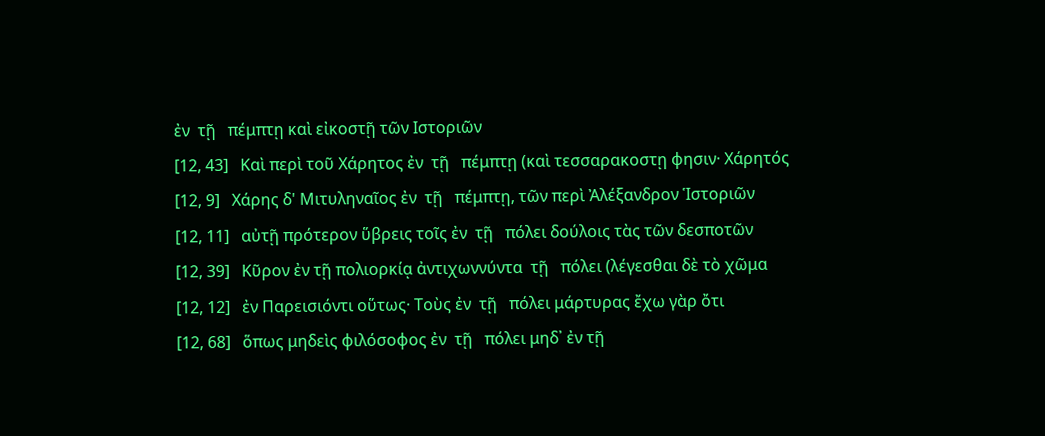ἐν  τῇ   πέμπτῃ καὶ εἰκοστῇ τῶν Ιστοριῶν
[12, 43]   Καὶ περὶ τοῦ Χάρητος ἐν  τῇ   πέμπτῃ (καὶ τεσσαρακοστῃ φησιν· Χάρητός
[12, 9]   Χάρης δ' Μιτυληναῖος ἐν  τῇ   πέμπτῃ, τῶν περὶ Ἀλέξανδρον Ἱστοριῶν
[12, 11]   αὐτῇ πρότερον ὕβρεις τοῖς ἐν  τῇ   πόλει δούλοις τὰς τῶν δεσποτῶν
[12, 39]   Κῦρον ἐν τῇ πολιορκίᾳ ἀντιχωννύντα  τῇ   πόλει (λέγεσθαι δὲ τὸ χῶμα
[12, 12]   ἐν Παρεισιόντι οὕτως· Τοὺς ἐν  τῇ   πόλει μάρτυρας ἔχω γὰρ ὄτι
[12, 68]   ὅπως μηδεὶς φιλόσοφος ἐν  τῇ   πόλει μηδ᾽ ἐν τῇ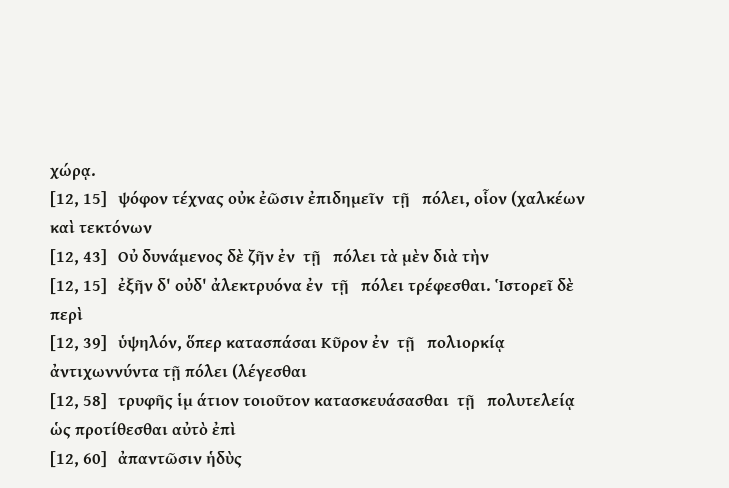χώρᾳ.
[12, 15]   ψόφον τέχνας οὐκ ἐῶσιν ἐπιδημεῖν  τῇ   πόλει, οἷον (χαλκέων καὶ τεκτόνων
[12, 43]   Οὐ δυνάμενος δὲ ζῆν ἐν  τῇ   πόλει τὰ μὲν διὰ τὴν
[12, 15]   ἐξῆν δ' οὐδ' ἀλεκτρυόνα ἐν  τῇ   πόλει τρέφεσθαι. Ἱστορεῖ δὲ περὶ
[12, 39]   ὑψηλόν, ὅπερ κατασπάσαι Κῦρον ἐν  τῇ   πολιορκίᾳ ἀντιχωννύντα τῇ πόλει (λέγεσθαι
[12, 58]   τρυφῆς ἱμ άτιον τοιοῦτον κατασκευάσασθαι  τῇ   πολυτελείᾳ ὡς προτίθεσθαι αὐτὸ ἐπὶ
[12, 60]   ἀπαντῶσιν ἡδὺς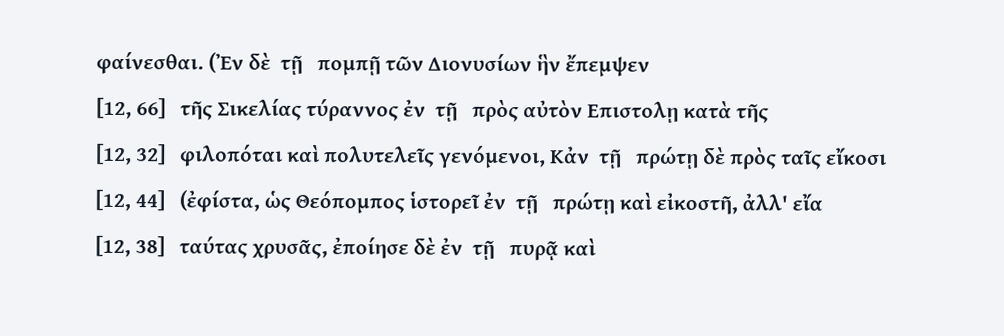φαίνεσθαι. (Ἐν δὲ  τῇ   πομπῇ τῶν Διονυσίων ἣν ἔπεμψεν
[12, 66]   τῆς Σικελίας τύραννος ἐν  τῇ   πρὸς αὐτὸν Επιστολῃ κατὰ τῆς
[12, 32]   φιλοπόται καὶ πολυτελεῖς γενόμενοι, Κἀν  τῇ   πρώτῃ δὲ πρὸς ταῖς εἴκοσι
[12, 44]   (ἐφίστα, ὡς Θεόπομπος ἱστορεῖ ἐν  τῇ   πρώτῃ καὶ εἰκοστῆ, ἀλλ' εἴα
[12, 38]   ταύτας χρυσᾶς, ἐποίησε δὲ ἐν  τῇ   πυρᾷ καὶ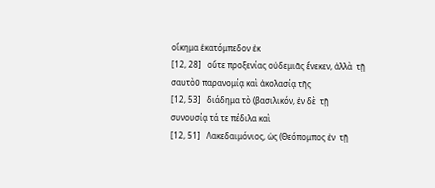οἴκημα ἑκατόμπεδον ἐκ
[12, 28]   οὔτε προξενίας οὐδεμιᾶς ἕνεκεν, ἀλλὰ  τῇ   σαυτὸῦ παρανομίᾳ καὶ ἀκολασίᾳ τῆς
[12, 53]   διάδημα τὸ (βασιλικόν, ἐν δὲ  τῇ   συνουσίᾳ τά τε πέδιλα καὶ
[12, 51]   Λακεδαιμόνιος, ὡς (Θεόπομπος ἐν  τῇ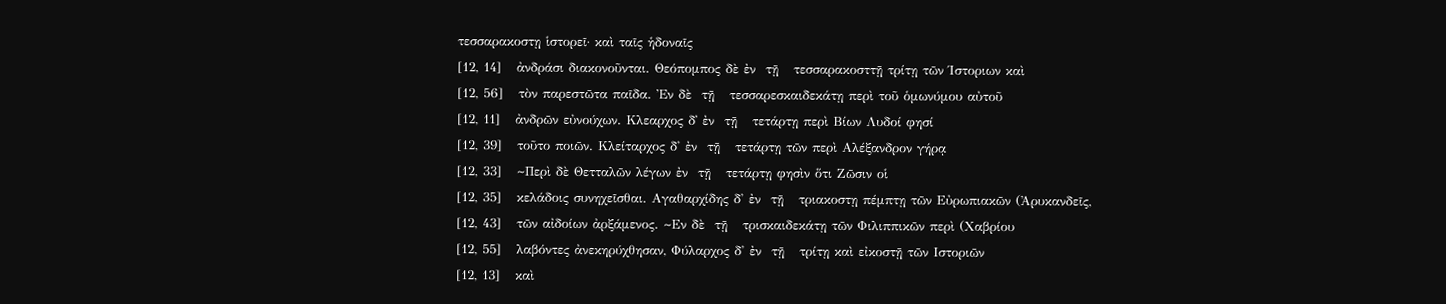τεσσαρακοστῃ ἱστορεῖ· καὶ ταῖς ἡδοναῖς
[12, 14]   ἀνδράσι διακονοῦνται. Θεόπομπος δὲ ἐν  τῇ   τεσσαρακοσττῇ τρίτῃ τῶν Ίστοριων καὶ
[12, 56]   τὸν παρεστῶτα παῖδα. Ἐν δὲ  τῇ   τεσσαρεσκαιδεκάτῃ περὶ τοῦ ὁμωνύμου αὐτοῦ
[12, 11]   ἀνδρῶν εὐνούχων. Κλεαρχος δ᾽ ἐν  τῇ   τετάρτῃ περὶ Βίων Λυδοί φησί
[12, 39]   τοῦτο ποιῶν. Κλείταρχος δ' ἐν  τῇ   τετάρτῃ τῶν περὶ Αλέξανδρον γήρᾳ
[12, 33]   ~Περὶ δὲ Θετταλῶν λέγων ἐν  τῇ   τετάρτῃ φησὶν ὅτι Ζῶσιν οἱ
[12, 35]   κελάδοις συνηχεῖσθαι. Αγαθαρχίδης δ' ἐν  τῇ   τριακοστῃ πέμπτῃ τῶν Εὐρωπιακῶν (Ἀρυκανδεῖς,
[12, 43]   τῶν αἰδοίων ἀρξάμενος. ~Εν δὲ  τῇ   τρισκαιδεκάτῃ τῶν Φιλιππικῶν περὶ (Χαβρίου
[12, 55]   λαβόντες ἀνεκηρύχθησαν, Φύλαρχος δ' ἐν  τῇ   τρίτῃ καὶ εἰκοστῇ τῶν Ιστοριῶν
[12, 13]   καὶ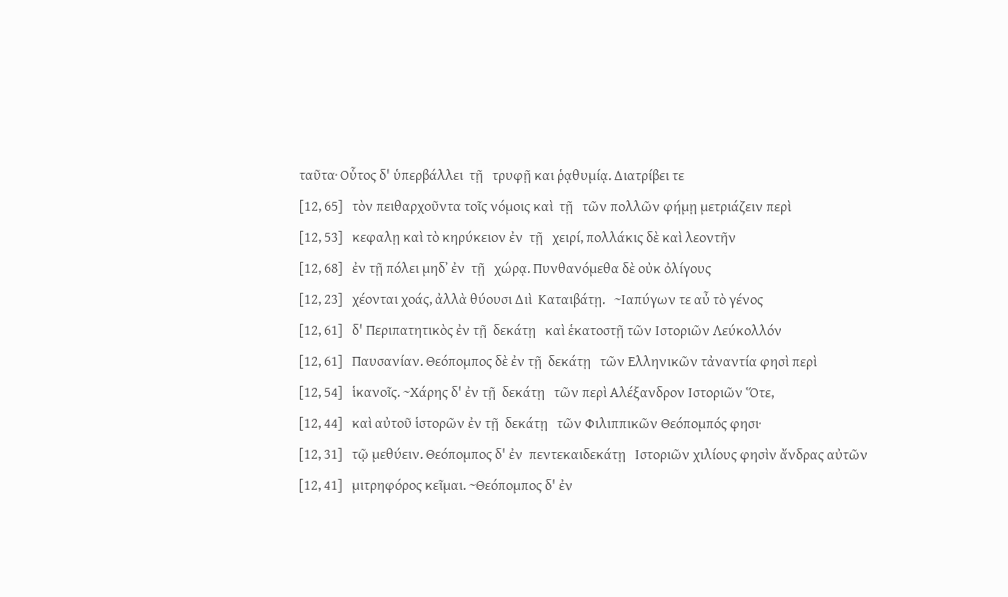ταῦτα· Οὗτος δ' ὑπερβάλλει  τῇ   τρυφῇ και ῥᾳθυμίᾳ. Διατρίβει τε
[12, 65]   τὸν πειθαρχοῦντα τοῖς νόμοις καὶ  τῇ   τῶν πολλῶν φήμῃ μετριάζειν περὶ
[12, 53]   κεφαλῃ καὶ τὸ κηρύκειον ἐν  τῇ   χειρί, πολλάκις δὲ καὶ λεοντῆν
[12, 68]   ἐν τῇ πόλει μηδ᾽ ἐν  τῇ   χώρᾳ. Πυνθανόμεθα δὲ οὐκ ὀλίγους
[12, 23]   χέονται χοάς, ἀλλὰ θύουσι Διὶ  Καταιβάτῃ.   ~Ιαπύγων τε αὖ τὸ γένος
[12, 61]   δ' Περιπατητικὸς ἐν τῇ  δεκάτῃ   καὶ ἑκατοστῇ τῶν Ιστοριῶν Λεύκολλόν
[12, 61]   Παυσανίαν. Θεόπομπος δὲ ἐν τῇ  δεκάτῃ   τῶν Ελληνικῶν τἀναντία φησὶ περὶ
[12, 54]   ἱκανοῖς. ~Χάρης δ' ἐν τῇ  δεκάτῃ   τῶν περὶ Αλέξανδρον Ιστοριῶν Ὅτε,
[12, 44]   καὶ αὐτοῦ ἱστορῶν ἐν τῇ  δεκάτῃ   τῶν Φιλιππικῶν Θεόπομπός φησι·
[12, 31]   τῷ μεθύειν. Θεόπομπος δ' ἐν  πεντεκαιδεκάτῃ   Ιστοριῶν χιλίους φησὶν ἄνδρας αὐτῶν
[12, 41]   μιτρηφόρος κεῖμαι. ~Θεόπομπος δ' ἐν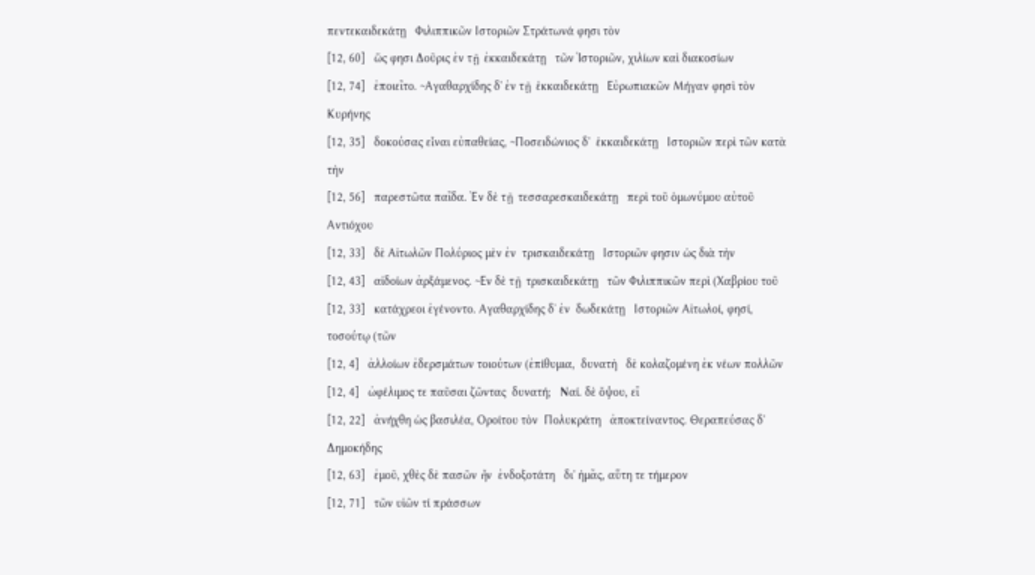πεντεκαιδεκάτῃ   Φιλιππικῶν Ιστοριῶν Στράτωνά φησι τὸν
[12, 60]   ὥς φησι Δοῦρις ἐν τῇ  ἐκκαιδεκάτῃ   τῶν Ἱστοριῶν, χιλίων καὶ διακοσίων
[12, 74]   ἐποιεῖτο. ~Αγαθαρχίδης δ' ἐν τῇ  ἑκκαιδεκάτῃ   Εὐρωπιακῶν Μήγαν φησὶ τὸν Κυρήνης
[12, 35]   δοκούσας εἷναι εὐπαθείας, ~Ποσειδώνιος δ'  ἑκκαιδεκάτῃ   Ιστοριῶν περὶ τῶν κατὰ τὴν
[12, 56]   παρεστῶτα παῖδα. Ἐν δὲ τῇ  τεσσαρεσκαιδεκάτῃ   περὶ τοῦ ὁμωνύμου αὐτοῦ Αντιόχου
[12, 33]   δὲ Αἰτωλῶν Πολύριος μὲν ἐν  τρισκαιδεκάτῃ   Ιστοριῶν φησιν ὡς διὰ τὴν
[12, 43]   αἰδοίων ἀρξάμενος. ~Εν δὲ τῇ  τρισκαιδεκάτῃ   τῶν Φιλιππικῶν περὶ (Χαβρίου τοῦ
[12, 33]   κατάχρεοι ἐγένοντο. Αγαθαρχίδης δ᾽ ἐν  δωδεκάτῃ   Ιστοριῶν Αἰτωλοί, φησί, τοσούτῳ (τῶν
[12, 4]   ἀλλοίων ἐδερσμάτων τοιούτων (ἐπίθυμια,  δυνατὴ   δὲ κολαζομένη ἐκ νέων πολλῶν
[12, 4]   ὠφέλιμος τε παῦσαι ζῶντας  δυνατή;   Ναί. δὲ ὄψου, εἴ
[12, 22]   ἀνήχθη ὡς βασιλέα, Οροίτου τὸν  Πολυκράτη   ἀποκτείναντος. Θεραπεύσας δ' Δημοκήδης
[12, 63]   ἐμοῦ, χθὲς δὲ πασῶν ἦν  ἐνδοξοτάτη   δι' ἡμᾶς, αὕτη τε τήμερον
[12, 71]   τῶν υἱῶν τί πράσσων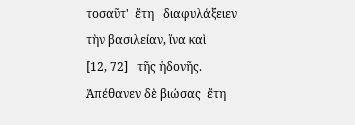τοσαῦτ'  ἔτη   διαφυλάξειεν τὴν βασιλείαν, ἵνα καὶ
[12, 72]   τῆς ἡδονῆς. Ἀπέθανεν δὲ βιώσας  ἔτη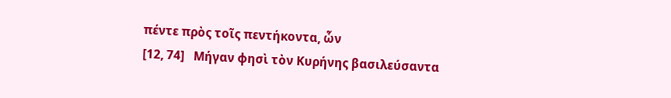πέντε πρὸς τοῖς πεντήκοντα, ὧν
[12, 74]   Μήγαν φησὶ τὸν Κυρήνης βασιλεύσαντα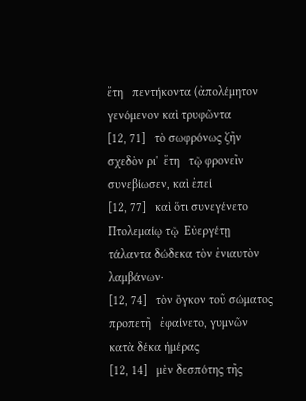ἔτη   πεντήκοντα (ἀπολέμητον γενόμενον καὶ τρυφῶντα
[12, 71]   τὸ σωφρόνως ζῆν σχεδὸν ρι'  ἔτη   τῷ φρονεῖν συνεβίωσεν, καὶ ἐπεί
[12, 77]   καὶ ὅτι συνεγένετο Πτολεμαίῳ τῷ  Εὐεργέτῃ   τάλαντα δώδεκα τὸν ἐνιαυτὸν λαμβάνων·
[12, 74]   τὸν ὄγκον τοῦ σώματος  προπετῆ   ἐφαίνετο, γυμνῶν κατὰ δέκα ἡμέρας
[12, 14]   μὲν δεσπότης τῆς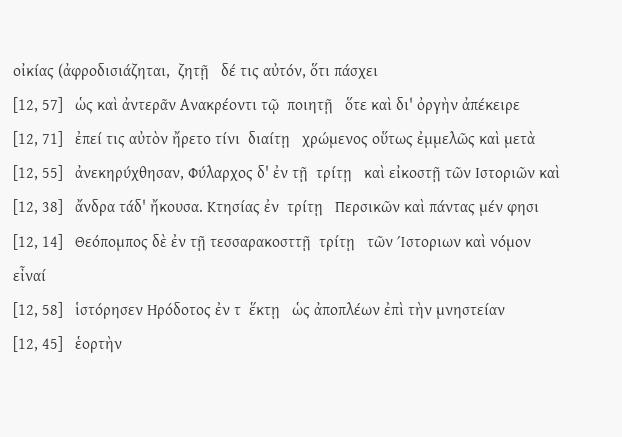οἰκίας (ἀφροδισιάζηται,  ζητῇ   δέ τις αὐτόν, ὅτι πάσχει
[12, 57]   ὡς καὶ ἀντερᾶν Ανακρέοντι τῷ  ποιητῇ   ὅτε καὶ δι' ὀργὴν ἀπέκειρε
[12, 71]   ἐπεί τις αὐτὸν ἤρετο τίνι  διαίτῃ   χρώμενος οὕτως ἐμμελῶς καὶ μετὰ
[12, 55]   ἀνεκηρύχθησαν, Φύλαρχος δ' ἐν τῇ  τρίτῃ   καὶ εἰκοστῇ τῶν Ιστοριῶν καὶ
[12, 38]   ἄνδρα τάδ' ἤκουσα. Κτησίας ἐν  τρίτῃ   Περσικῶν καὶ πάντας μέν φησι
[12, 14]   Θεόπομπος δὲ ἐν τῇ τεσσαρακοσττῇ  τρίτῃ   τῶν Ίστοριων καὶ νόμον εἶναί
[12, 58]   ἱστόρησεν Ηρόδοτος ἐν τ  ἕκτῃ   ὡς ἀποπλέων ἐπὶ τὴν μνηστείαν
[12, 45]   ἑορτὴν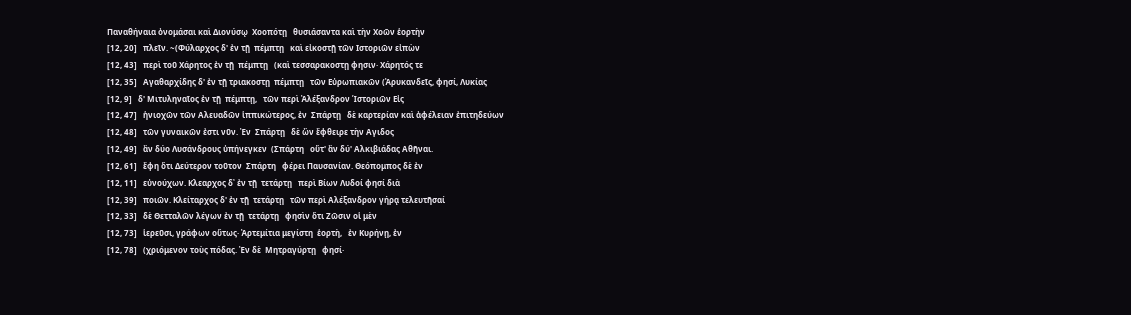Παναθήναια ὀνομάσαι καὶ Διονύσῳ  Χοοπότῃ   θυσιάσαντα καὶ τὴν Χοῶν ἑορτὴν
[12, 20]   πλεῖν. ~(Φύλαρχος δ' ἐν τῇ  πέμπτῃ   καὶ εἰκοστῇ τῶν Ιστοριῶν εἰπὼν
[12, 43]   περὶ τοῦ Χάρητος ἐν τῇ  πέμπτῃ   (καὶ τεσσαρακοστῃ φησιν· Χάρητός τε
[12, 35]   Αγαθαρχίδης δ' ἐν τῇ τριακοστῃ  πέμπτῃ   τῶν Εὐρωπιακῶν (Ἀρυκανδεῖς, φησί, Λυκίας
[12, 9]   δ' Μιτυληναῖος ἐν τῇ  πέμπτῃ,   τῶν περὶ Ἀλέξανδρον Ἱστοριῶν Εἰς
[12, 47]   ἡνιοχῶν τῶν Αλευαδῶν ἱππικώτερος, ἐν  Σπάρτῃ   δὲ καρτερίαν καὶ ἀφέλειαν ἐπιτηδεύων
[12, 48]   τῶν γυναικῶν ἐστι νῦν. Ἐν  Σπάρτῃ   δὲ ὢν ἔφθειρε τὴν Αγιδος
[12, 49]   ἂν δύο Λυσάνδρους ὑπήνεγκεν  (Σπάρτη   οὔτ' ἂν δύ' Αλκιβιάδας Αθῆναι.
[12, 61]   ἔφη ὅτι Δεύτερον τοῦτον  Σπάρτη   φέρει Παυσανίαν. Θεόπομπος δὲ ἐν
[12, 11]   εὐνούχων. Κλεαρχος δ᾽ ἐν τῇ  τετάρτῃ   περὶ Βίων Λυδοί φησί διὰ
[12, 39]   ποιῶν. Κλείταρχος δ' ἐν τῇ  τετάρτῃ   τῶν περὶ Αλέξανδρον γήρᾳ τελευτῆσαί
[12, 33]   δὲ Θετταλῶν λέγων ἐν τῇ  τετάρτῃ   φησὶν ὅτι Ζῶσιν οἱ μὲν
[12, 73]   ἱερεῦσι, γράφων οὕτως· Ἀρτεμίτια μεγίστη  ἑορτὴ,   ἐν Κυρήνῃ, ἐν
[12, 78]   (χριόμενον τοὺς πόδας. Ἐν δὲ  Μητραγύρτῃ   φησί·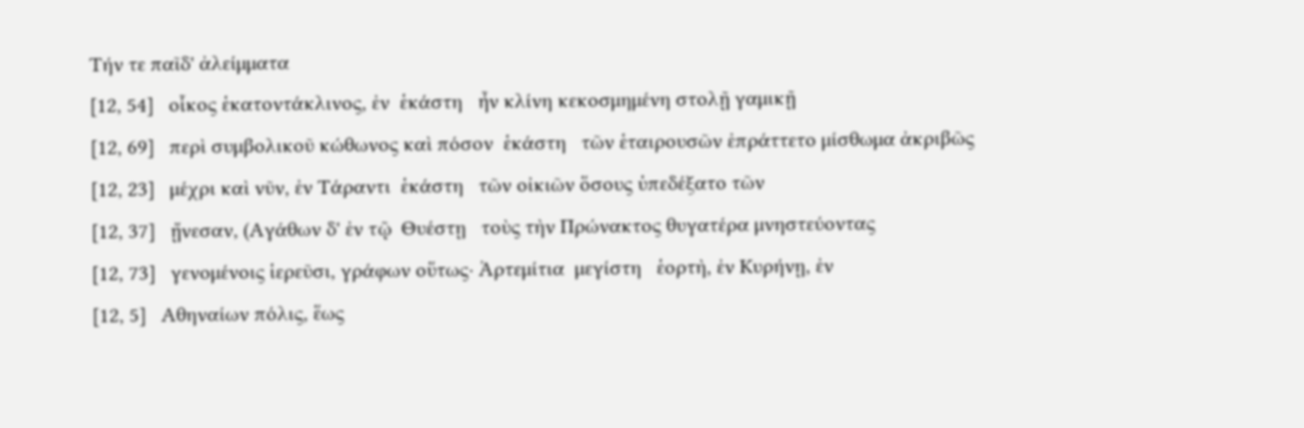Τήν τε παῖδ' ἀλείμματα
[12, 54]   οἷκος ἑκατοντάκλινος, ἐν  ἑκάστη   ἦν κλίνη κεκοσμημένη στολῇ γαμικῇ
[12, 69]   περὶ συμβολικοῦ κώθωνος καὶ πόσον  ἑκάστη   τῶν ἑταιρουσῶν ἐπράττετο μίσθωμα ἀκριβῶς
[12, 23]   μέχρι καὶ νῦν, ἐν Τάραντι  ἑκάστη   τῶν οἰκιῶν ὅσους ὑπεδέξατο τῶν
[12, 37]   ᾔνεσαν, (Αγάθων δ' ἐν τῷ  Θυέστῃ   τοὺς τὴν Πρώνακτος θυγατέρα μνηστεύοντας
[12, 73]   γενομένοις ἱερεῦσι, γράφων οὕτως· Ἀρτεμίτια  μεγίστη   ἑορτὴ, ἐν Κυρήνῃ, ἐν
[12, 5]   Αθηναίων πόλις, ἕως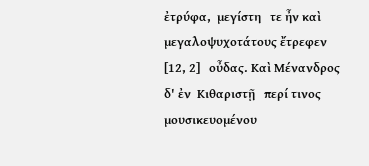ἐτρύφα,  μεγίστη   τε ἦν καὶ μεγαλοψυχοτάτους ἔτρεφεν
[12, 2]   οὖδας. Καὶ Μένανδρος δ' ἐν  Κιθαριστῇ   περί τινος μουσικευομένου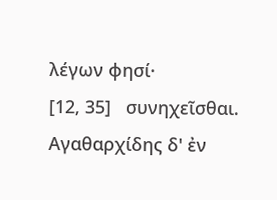λέγων φησί·
[12, 35]   συνηχεῖσθαι. Αγαθαρχίδης δ' ἐν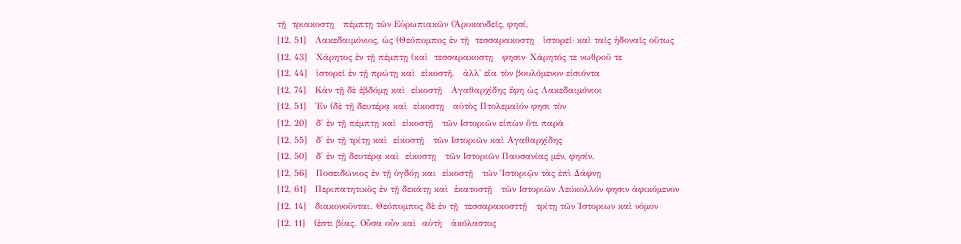τῇ  τριακοστῃ   πέμπτῃ τῶν Εὐρωπιακῶν (Ἀρυκανδεῖς, φησί,
[12, 51]   Λακεδαιμόνιος, ὡς (Θεόπομπος ἐν τῇ  τεσσαρακοστῃ   ἱστορεῖ· καὶ ταῖς ἡδοναῖς οὕτως
[12, 43]   Χάρητος ἐν τῇ πέμπτῃ (καὶ  τεσσαρακοστῃ   φησιν· Χάρητός τε νωθροῦ τε
[12, 44]   ἱστορεῖ ἐν τῇ πρώτῃ καὶ  εἰκοστῆ,   ἀλλ' εἴα τὸν βουλόμενον εἰσιόντα
[12, 74]   Κἀν τῇ δὲ ἑβδόμῃ καὶ  εἰκοστῇ   Αγαθαρχίδης ἔφη ὡς Λακεδαιμόνιοι
[12, 51]   Ἐν (δὲ τῇ δευτέρᾳ καὶ  εἰκοστῃ   αὐτὸς Πτολεμαῖόν φησι τὸν
[12, 20]   δ' ἐν τῇ πέμπτῃ καὶ  εἰκοστῇ   τῶν Ιστοριῶν εἰπὼν ὅτι παρὰ
[12, 55]   δ' ἐν τῇ τρίτῃ καὶ  εἰκοστῇ   τῶν Ιστοριῶν καὶ Αγαθαρχίδης
[12, 50]   δ' ἐν τῇ δευτέρᾳ καὶ  εἰκοστῃ   τῶν Ιστοριῶν Παυσανίας μέν, φησίν,
[12, 56]   Ποσειδώνιος ἐν τῇ ὀγδόῃ και  εἰκοστῇ   τῶν Ἱστοριῷν τὰς ἐπὶ Δάφνῃ
[12, 61]   Περιπατητικὸς ἐν τῇ δεκάτῃ καὶ  ἑκατοστῇ   τῶν Ιστοριῶν Λεύκολλόν φησιν ἀφικόμενον
[12, 14]   διακονοῦνται. Θεόπομπος δὲ ἐν τῇ  τεσσαρακοσττῇ   τρίτῃ τῶν Ίστοριων καὶ νόμον
[12, 11]   (ἐστι βίας. Οὖσα οὖν καὶ  αὐτὴ   ἀκόλαστος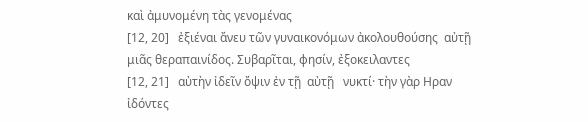καὶ ἀμυνομένη τὰς γενομένας
[12, 20]   ἐξιέναι ἄνευ τῶν γυναικονόμων ἀκολουθούσης  αὐτῇ   μιᾶς θεραπαινίδος. Συβαρῖται, φησίν, ἐξοκειλαντες
[12, 21]   αὐτὴν ἰδεῖν ὄψιν ἐν τῇ  αὐτῇ   νυκτί· τὴν γὰρ Ηραν ἰδόντες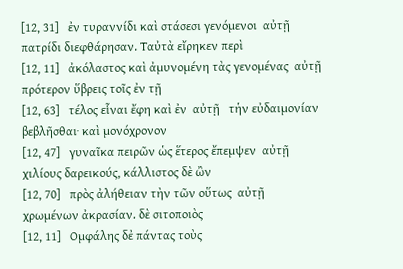[12, 31]   ἐν τυραννίδι καὶ στάσεσι γενόμενοι  αὐτῇ   πατρίδι διεφθάρησαν. Ταὐτὰ εἴρηκεν περὶ
[12, 11]   ἀκόλαστος καὶ ἀμυνομένη τὰς γενομένας  αὐτῇ   πρότερον ὕβρεις τοῖς ἐν τῇ
[12, 63]   τέλος εἷναι ἔφη καὶ ἐν  αὐτῇ   τἡν εὐδαιμονίαν βεβλῆσθαι· καὶ μονόχρονον
[12, 47]   γυναῖκα πειρῶν ὡς ἕτερος ἔπεμψεν  αὐτῇ   χιλίους δαρεικούς, κάλλιστος δὲ ὢν
[12, 70]   πρὸς ἀλήθειαν τὴν τῶν οὕτως  αὐτῇ   χρωμένων ἀκρασίαν. δὲ σιτοποιὸς
[12, 11]   Ομφάλης δἐ πάντας τοὺς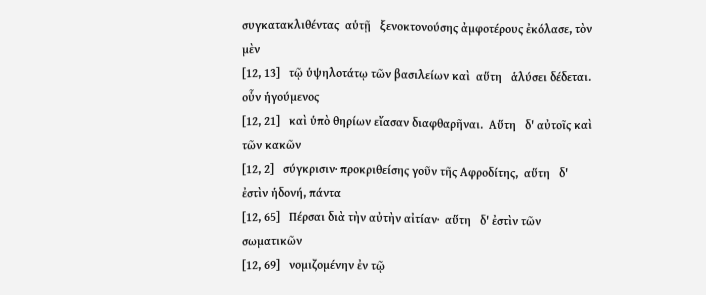συγκατακλιθέντας  αὑτῇ   ξενοκτονούσης ἀμφοτέρους ἐκόλασε, τὸν μὲν
[12, 13]   τῷ ὑψηλοτάτῳ τῶν βασιλείων καὶ  αὕτη   ἁλύσει δέδεται. οὗν ἡγούμενος
[12, 21]   καὶ ὑπὸ θηρίων εἴασαν διαφθαρῆναι.  Αὕτη   δ' αὐτοῖς καὶ τῶν κακῶν
[12, 2]   σύγκρισιν· προκριθείσης γοῦν τῆς Αφροδίτης,  αὕτη   δ' ἐστὶν ἡδονή, πάντα
[12, 65]   Πέρσαι διὰ τὴν αὐτὴν αἰτίαν·  αὕτη   δ' ἐστὶν τῶν σωματικῶν
[12, 69]   νομιζομένην ἐν τῷ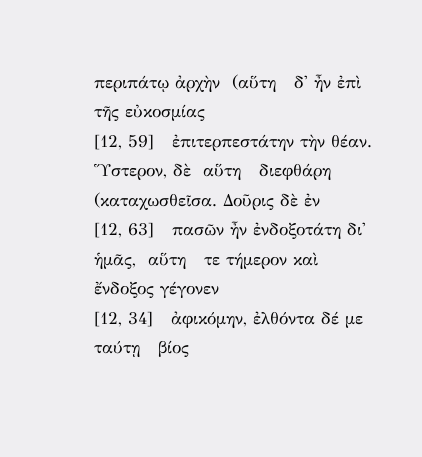περιπάτῳ ἀρχὴν  (αὕτη   δ' ἦν ἐπὶ τῆς εὐκοσμίας
[12, 59]   ἐπιτερπεστάτην τὴν θέαν. Ὕστερον, δὲ  αὕτη   διεφθάρη (καταχωσθεῖσα. Δοῦρις δὲ ἐν
[12, 63]   πασῶν ἦν ἐνδοξοτάτη δι' ἡμᾶς,  αὕτη   τε τήμερον καὶ ἔνδοξος γέγονεν
[12, 34]   ἀφικόμην, ἐλθόντα δέ με  ταύτῃ   βίος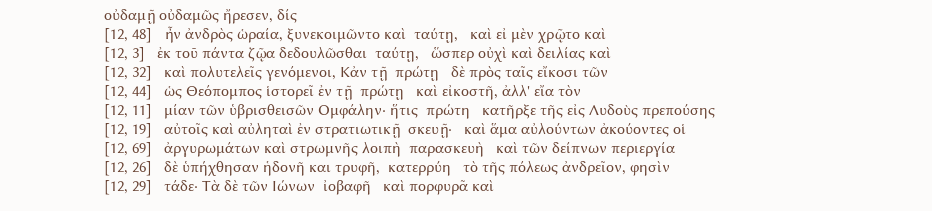οὐδαμῇ οὐδαμῶς ἤρεσεν, δίς
[12, 48]   ἦν ἀνδρὸς ὡραία, ξυνεκοιμῶντο καὶ  ταύτῃ,   καὶ εἰ μὲν χρῷτο καὶ
[12, 3]   ἐκ τοῦ πάντα ζῷα δεδουλῶσθαι  ταύτῃ,   ὥσπερ οὐχὶ καὶ δειλίας καὶ
[12, 32]   καὶ πολυτελεῖς γενόμενοι, Κἀν τῇ  πρώτῃ   δὲ πρὸς ταῖς εἴκοσι τῶν
[12, 44]   ὡς Θεόπομπος ἱστορεῖ ἐν τῇ  πρώτῃ   καὶ εἰκοστῆ, ἀλλ' εἴα τὸν
[12, 11]   μίαν τῶν ὑβρισθεισῶν Ομφάλην· ἥτις  πρώτη   κατῆρξε τῆς εἰς Λυδοὺς πρεπούσης
[12, 19]   αὐτοῖς καὶ αὐληταὶ ἐν στρατιωτικῇ  σκευῇ·   καὶ ἅμα αὐλούντων ἀκούοντες οἱ
[12, 69]   ἀργυρωμάτων καὶ στρωμνῆς λοιπὴ  παρασκευὴ   καὶ τῶν δείπνων περιεργία
[12, 26]   δὲ ὑπήχθησαν ἡδονῆ και τρυφῆ,  κατερρύη   τὸ τῆς πόλεως ἀνδρεῖον, φησὶν
[12, 29]   τάδε· Τὰ δὲ τῶν Ιώνων  ἰοβαφῆ   καὶ πορφυρᾶ καὶ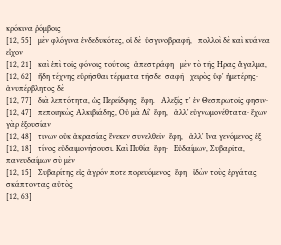κρόκινα ῥόμβοις
[12, 55]   μὲν φλόγινα ἐνδεδυκότες, οἱ δὲ  ὑσγινοβραφῆ,   πολλοὶ δὲ καὶ κυάνεα εἷχον
[12, 21]   καὶ ἐπὶ τοῖς φόνοις τούτοις  ἀπεστράφη   μὲν τὸ τῆς Ηρας ἄγαλμα,
[12, 62]   ἤδη τέχνης εὑρῆσθαι τέρματα τῆσδε  σαφῆ   χειρὸς ὑφ' ἡμετέρης· ἀνυπέρβλητος δὲ
[12, 77]   διὰ λεπτότητα, ὡς Περείδφης  ἔφη.   Αλεξίς τ' ἐν Θεσπρωτοῖς φησιν·
[12, 47]   πεποιηκὼς Αλκιβιάδης, Οὐ μὰ Δί᾽  ἔφη,   ἀλλ᾽ εὐγνωμονέθτατα· ἔχων γὰρ ἐξουσίαν
[12, 48]   τινων οὐκ ἀκρασίας ἕνεκεν συνελθεῖν  ἔφη,   ἀλλ' ἵνα γενόμενος ἐξ
[12, 18]   τίνος εὐδαιμονήσουσι. Καὶ Πυθία  ἔφη·   Εὐδαίμων, Συβαρῖτα, πανευδαίμων σὺ μὲν
[12, 15]   Συβαρίτης εἰς ἀγρόν ποτε πορευόμενος  ἔφη   ἰδὼν τοὺς ἐργάτας σκάπτοντας αὐτὸς
[12, 63]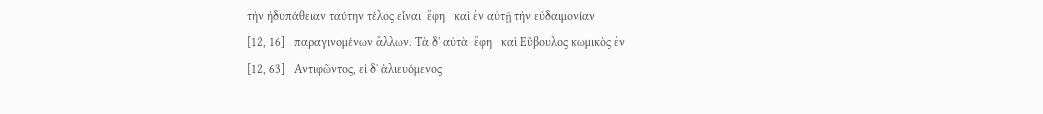τὴν ἡδυπάθειαν ταύτην τέλος εἷναι  ἔφη   καὶ ἐν αὐτῇ τἡν εὐδαιμονίαν
[12, 16]   παραγινομένων ἄλλων. Τὰ δ' αὐτὰ  ἔφη   καὶ Εὔβουλος κωμικὸς ἐν
[12, 63]   Αντιφῶντος, εἰ δ᾽ ἁλιευόμενος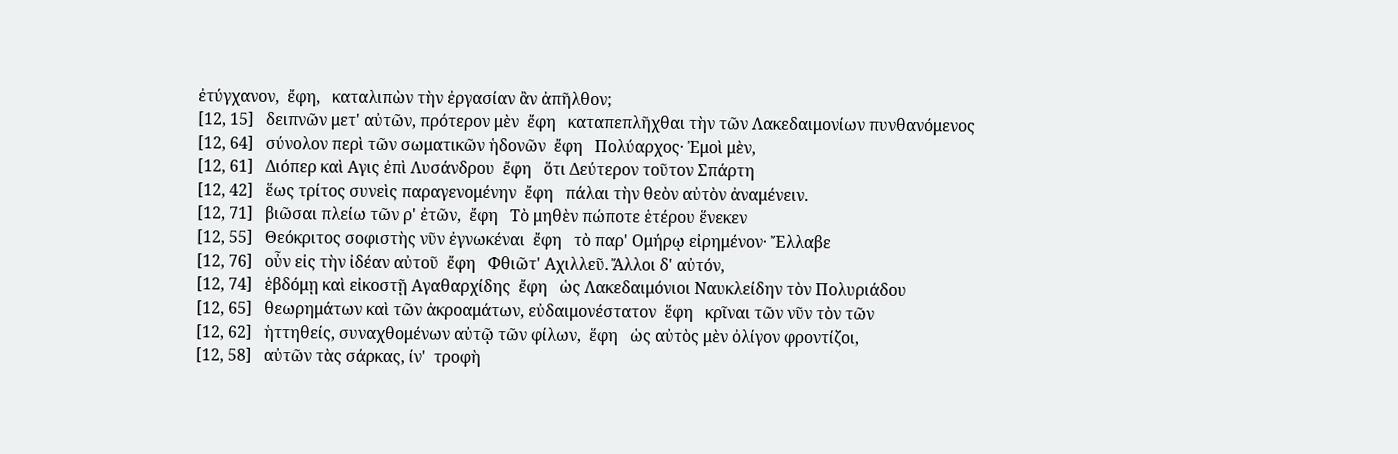ἐτύγχανον,  ἔφη,   καταλιπὼν τὴν ἐργασίαν ἂν ἀπῆλθον;
[12, 15]   δειπνῶν μετ' αὐτῶν, πρότερον μὲν  ἔφη   καταπεπλῆχθαι τὴν τῶν Λακεδαιμονίων πυνθανόμενος
[12, 64]   σύνολον περὶ τῶν σωματικῶν ἡδονῶν  ἔφη   Πολύαρχος· Ἐμοὶ μὲν,
[12, 61]   Διόπερ καὶ Αγις ἐπὶ Λυσάνδρου  ἔφη   ὅτι Δεύτερον τοῦτον Σπάρτη
[12, 42]   ἕως τρίτος συνεὶς παραγενομένην  ἔφη   πάλαι τὴν θεὸν αὐτὸν ἀναμένειν.
[12, 71]   βιῶσαι πλείω τῶν ρ' ἐτῶν,  ἔφη   Τὸ μηθὲν πώποτε ἑτέρου ἕνεκεν
[12, 55]   Θεόκριτος σοφιστὴς νῦν ἐγνωκέναι  ἔφη   τὸ παρ' Ομήρῳ εἰρημένον· Ἔλλαβε
[12, 76]   οὖν εἰς τὴν ἰδέαν αὐτοῦ  ἔφη   Φθιῶτ' Αχιλλεῦ. Ἄλλοι δ' αὐτόν,
[12, 74]   ἑβδόμῃ καὶ εἰκοστῇ Αγαθαρχίδης  ἔφη   ὡς Λακεδαιμόνιοι Ναυκλείδην τὸν Πολυριάδου
[12, 65]   θεωρημάτων καὶ τῶν ἀκροαμάτων, εὐδαιμονέστατον  ἕφη   κρῖναι τῶν νῦν τὸν τῶν
[12, 62]   ἡττηθείς, συναχθομένων αὐτῷ τῶν φίλων,  ἕφη   ὡς αὐτὸς μὲν ὀλίγον φροντίζοι,
[12, 58]   αὐτῶν τὰς σάρκας, ίν'  τροφὴ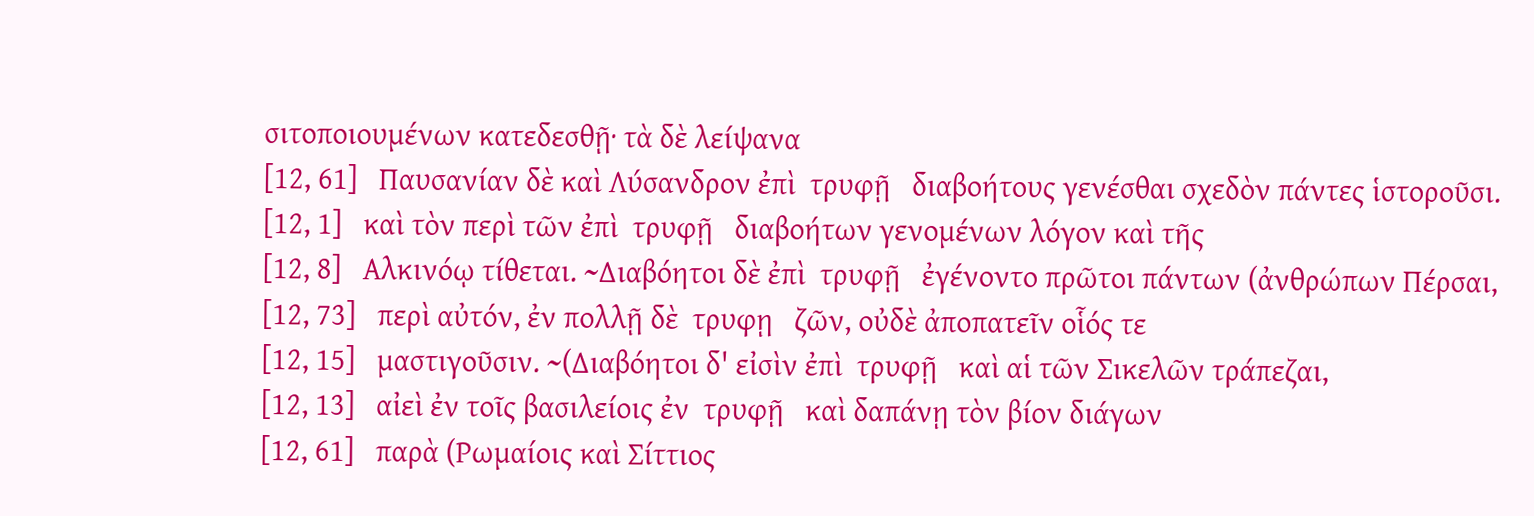σιτοποιουμένων κατεδεσθῇ· τὰ δὲ λείψανα
[12, 61]   Παυσανίαν δὲ καὶ Λύσανδρον ἐπὶ  τρυφῇ   διαβοήτους γενέσθαι σχεδὸν πάντες ἱστοροῦσι.
[12, 1]   καὶ τὸν περὶ τῶν ἐπὶ  τρυφῇ   διαβοήτων γενομένων λόγον καὶ τῆς
[12, 8]   Αλκινόῳ τίθεται. ~Διαβόητοι δὲ ἐπὶ  τρυφῇ   ἐγένοντο πρῶτοι πάντων (ἀνθρώπων Πέρσαι,
[12, 73]   περὶ αὐτόν, ἐν πολλῇ δὲ  τρυφῃ   ζῶν, οὐδὲ ἀποπατεῖν οἷός τε
[12, 15]   μαστιγοῦσιν. ~(Διαβόητοι δ' εἰσὶν ἐπὶ  τρυφῇ   καὶ αἱ τῶν Σικελῶν τράπεζαι,
[12, 13]   αἰεὶ ἐν τοῖς βασιλείοις ἐν  τρυφῇ   καὶ δαπάνῃ τὸν βίον διάγων
[12, 61]   παρὰ (Ρωμαίοις καὶ Σίττιος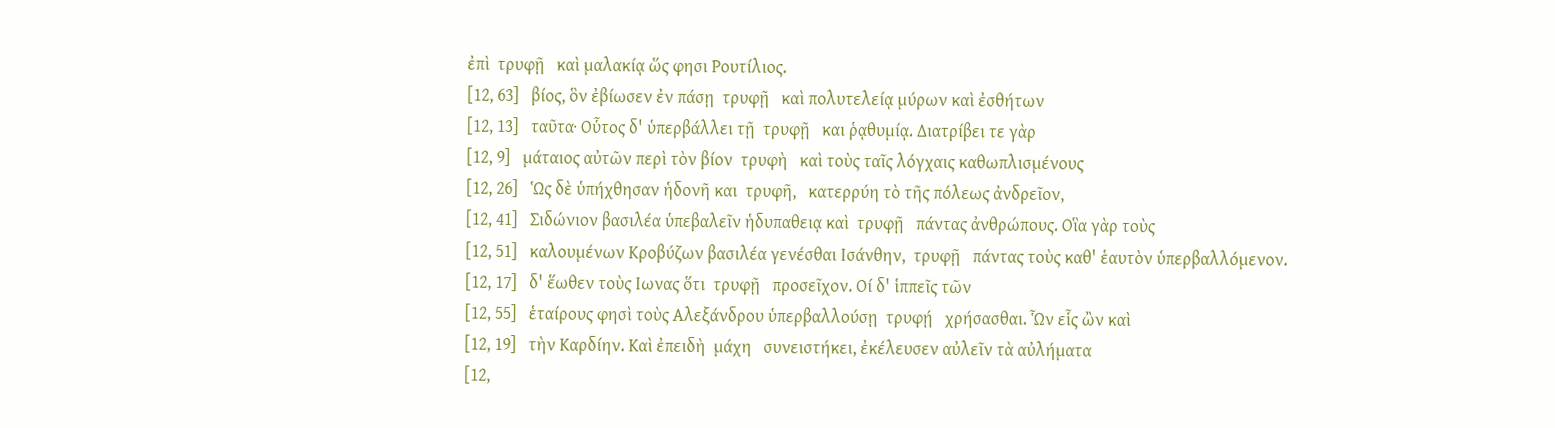ἐπὶ  τρυφῇ   καὶ μαλακίᾳ ὥς φησι Ρουτίλιος.
[12, 63]   βίος, ὃν ἐβίωσεν ἐν πάσῃ  τρυφῇ   καὶ πολυτελείᾳ μύρων καὶ ἐσθήτων
[12, 13]   ταῦτα· Οὗτος δ' ὑπερβάλλει τῇ  τρυφῇ   και ῥᾳθυμίᾳ. Διατρίβει τε γὰρ
[12, 9]   μάταιος αὐτῶν περὶ τὸν βίον  τρυφὴ   καὶ τοὺς ταῖς λόγχαις καθωπλισμένους
[12, 26]   Ὡς δὲ ὑπήχθησαν ἡδονῆ και  τρυφῆ,   κατερρύη τὸ τῆς πόλεως ἀνδρεῖον,
[12, 41]   Σιδώνιον βασιλέα ὑπεβαλεῖν ἡδυπαθειᾳ καὶ  τρυφῇ   πάντας ἀνθρώπους. Οἳα γὰρ τοὺς
[12, 51]   καλουμένων Κροβύζων βασιλέα γενέσθαι Ισάνθην,  τρυφῇ   πάντας τοὺς καθ' ἑαυτὸν ὑπερβαλλόμενον.
[12, 17]   δ' ἕωθεν τοὺς Ιωνας ὅτι  τρυφῇ   προσεῖχον. Οί δ' ἱππεῖς τῶν
[12, 55]   ἑταίρους φησὶ τοὺς Αλεξάνδρου ὑπερβαλλούσῃ  τρυφῄ   χρήσασθαι. Ὧν εἷς ὢν καὶ
[12, 19]   τὴν Καρδίην. Καὶ ἐπειδὴ  μάχη   συνειστήκει, ἐκέλευσεν αὐλεῖν τὰ αὐλήματα
[12,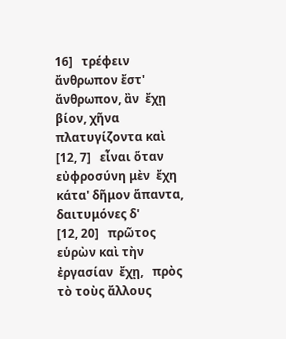16]   τρέφειν ἄνθρωπον ἔστ' ἄνθρωπον, ἂν  ἔχῃ   βίον, χῆνα πλατυγίζοντα καὶ
[12, 7]   εἶναι ὅταν εὐφροσύνη μὲν  ἔχη   κάτα' δῆμον ἅπαντα, δαιτυμόνες δ'
[12, 20]   πρῶτος εὑρὼν καὶ τὴν ἐργασίαν  ἔχῃ,   πρὸς τὸ τοὺς ἄλλους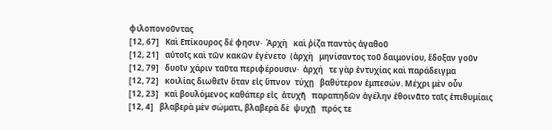φιλοπονοῦντας
[12, 67]   Καὶ Επίκουρος δέ φησιν·  Ἀρχὴ   καὶ ῥίζα παντὸς ἀγαθοῦ
[12, 21]   αὐτοῖς καὶ τῶν κακῶν ἐγένετο  (ἀρχὴ   μηνίσαντος τοῦ δαιμονίου, ἔδοξαν γοῦν
[12, 79]   δυοῖν χάριν ταῦτα περιφέρουσιν·  ἀρχή   τε γὰρ ἐντυχίας καὶ παράδειγμα
[12, 72]   κοιλίας διωθεῖν ὅταν εἰς ὕπνον  τύχῃ   βαθύτερον ἐμπεσών. Μέχρι μὲν οὖν
[12, 23]   καὶ βουλόμενος καθάπερ εἰς  ἀτυχῆ   παραπηδῶν ἀγέλην ἐθοινᾶτο ταῖς ἐπιθυμίαις
[12, 4]   βλαβερὰ μὲν σώματι, βλαβερὰ δὲ  ψυχῇ   πρός τε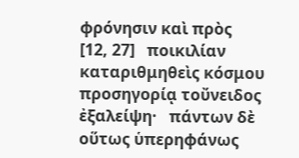φρόνησιν καὶ πρὸς
[12, 27]   ποικιλίαν καταριθμηθεὶς κόσμου προσηγορίᾳ τοὔνειδος  ἐξαλείψη·   πάντων δὲ οὕτως ὑπερηφάνως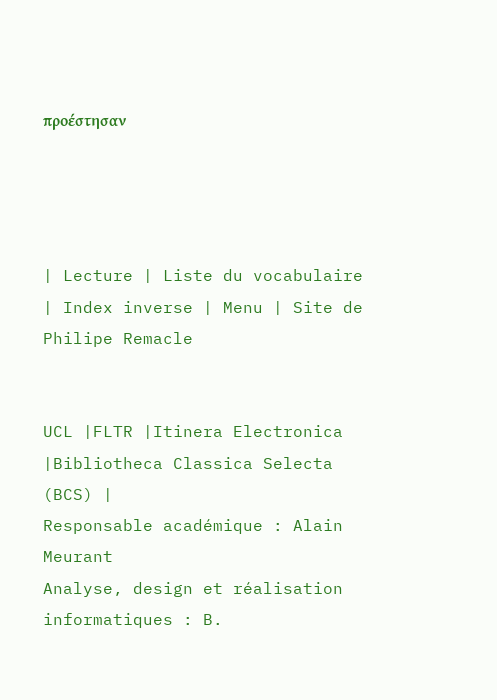προέστησαν




| Lecture | Liste du vocabulaire | Index inverse | Menu | Site de Philipe Remacle


UCL |FLTR |Itinera Electronica |Bibliotheca Classica Selecta (BCS) |
Responsable académique : Alain Meurant
Analyse, design et réalisation informatiques : B.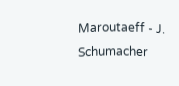Maroutaeff - J. Schumacher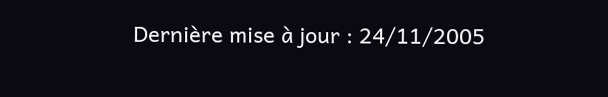Dernière mise à jour : 24/11/2005